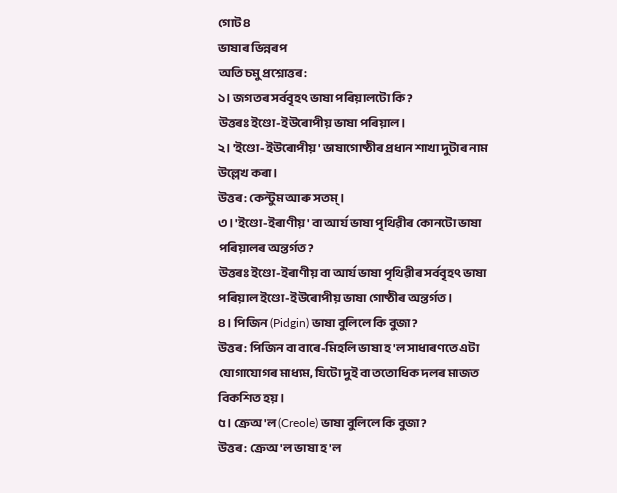গোট ৪
ভাষাৰ ভিন্নৰপ
অতি চমু প্রশ্নোত্তৰ:
১। জগতৰ সৰ্ববৃহৎ ভাষা পৰিয়ালটো কি?
উত্তৰঃ ইণ্ডো-ইউৰোপীয় ভাষা পৰিয়াল।
২। 'ইণ্ডো-ইউৰোপীয়' ভাষাগোষ্ঠীৰ প্ৰধান শাখা দুটাৰ নাম উল্লেখ কৰা।
উত্তৰ: কেন্টুম আৰু সতম্।
৩। 'ইণ্ডো-ইৰাণীয়' বা আর্য ভাষা পৃথিৱীৰ কোনটো ভাষা পৰিয়ালৰ অন্তৰ্গত?
উত্তৰঃ ইণ্ডো-ইৰাণীয় বা আর্য ভাষা পৃথিৱীৰ সৰ্ববৃহৎ ভাষা পৰিয়াল ইণ্ডো-ইউৰোপীয় ভাষা গোষ্ঠীৰ অন্তৰ্গত।
৪। পিজিন (Pidgin) ভাষা বুলিলে কি বুজা?
উত্তৰ: পিজিন বা বাৰে-মিহলি ভাষা হ'ল সাধাৰণতে এটা যোগাযোগৰ মাধ্যম, যিটো দুই বা ততোধিক দলৰ মাজত বিকশিত হয়।
৫। ক্রেঅ'ল (Creole) ভাষা বুলিলে কি বুজা?
উত্তৰ: ক্ৰেঅ'ল ভাষা হ'ল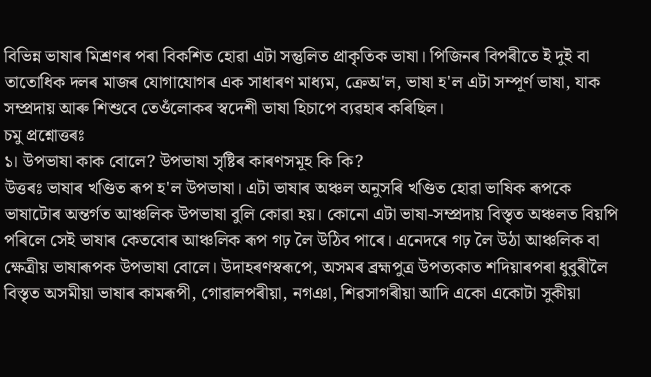বিভিন্ন ভাষাৰ মিশ্ৰণৰ পৰা বিকশিত হোৱা এটা সন্তুলিত প্রাকৃতিক ভাষা। পিজিনৰ বিপৰীতে ই দুই বা তাতোধিক দলৰ মাজৰ যোগাযোগৰ এক সাধাৰণ মাধ্যম, ক্ৰেঅ'ল, ভাষা হ'ল এটা সম্পূর্ণ ভাষা, যাক সম্প্রদায় আৰু শিশুবে তেওঁলোকৰ স্বদেশী ভাষা হিচাপে ব্যৱহাৰ কৰিছিল।
চমু প্রশ্নোত্তৰঃ
১। উপভাষা কাক বোলে? উপভাষা সৃষ্টিৰ কাৰণসমূহ কি কি?
উত্তৰঃ ভাষাৰ খণ্ডিত ৰূপ হ'ল উপভাষা। এটা ভাষাৰ অঞ্চল অনুসৰি খণ্ডিত হোৱা ভাষিক ৰূপকে ভাষাটোৰ অন্তৰ্গত আঞ্চলিক উপভাষা বুলি কোৱা হয়। কোনো এটা ভাষা-সম্প্রদায় বিস্তৃত অঞ্চলত বিয়পি পৰিলে সেই ভাষাৰ কেতবোৰ আঞ্চলিক ৰূপ গঢ় লৈ উঠিব পাৰে। এনেদৰে গঢ় লৈ উঠা আঞ্চলিক বা ক্ষেত্রীয় ভাষাৰূপক উপভাষা বোলে। উদাহৰণস্বৰূপে, অসমৰ ব্ৰহ্মপুত্ৰ উপত্যকাত শদিয়াৰপৰা ধুবুৰীলৈ বিস্তৃত অসমীয়া ভাষাৰ কামৰূপী, গোৱালপৰীয়া, নগঞা, শিৱসাগৰীয়া আদি একো একোটা সুকীয়া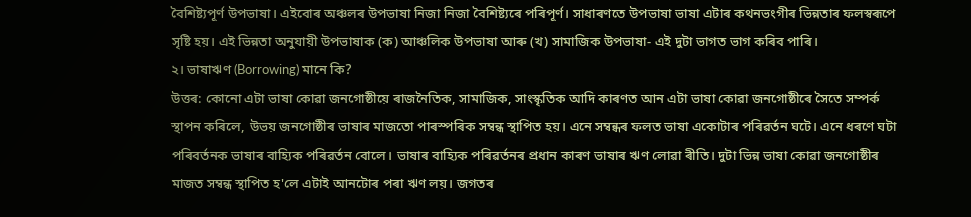বৈশিষ্ট্যপূর্ণ উপভাষা। এইবোৰ অঞ্চলৰ উপভাষা নিজা নিজা বৈশিষ্ট্যৰে পৰিপূৰ্ণ। সাধাৰণতে উপভাষা ভাষা এটাৰ কথনভংগীৰ ভিন্নতাৰ ফলস্বৰূপে সৃষ্টি হয়। এই ভিন্নতা অনুযায়ী উপভাষাক (ক) আঞ্চলিক উপভাষা আৰু (খ) সামাজিক উপভাষা- এই দুটা ভাগত ভাগ কৰিব পাৰি।
২। ভাষাঋণ (Borrowing) মানে কি?
উত্তৰ: কোনো এটা ভাষা কোৱা জনগোষ্ঠীয়ে ৰাজনৈতিক, সামাজিক, সাংস্কৃতিক আদি কাৰণত আন এটা ভাষা কোৱা জনগোষ্ঠীৰে সৈতে সম্পর্ক স্থাপন কৰিলে, উভয় জনগোষ্ঠীৰ ভাষাৰ মাজতো পাৰস্পৰিক সম্বন্ধ স্থাপিত হয়। এনে সম্বন্ধৰ ফলত ভাষা একোটাৰ পৰিৱৰ্তন ঘটে। এনে ধৰণে ঘটা পৰিবৰ্তনক ভাষাৰ বাহ্যিক পৰিৱৰ্তন বোলে। ভাষাৰ বাহ্যিক পৰিৱৰ্তনৰ প্ৰধান কাৰণ ভাষাৰ ঋণ লোৱা ৰীতি। দুটা ভিন্ন ভাষা কোৱা জনগোষ্ঠীৰ মাজত সম্বন্ধ স্থাপিত হ'লে এটাই আনটোৰ পৰা ঋণ লয়। জগতৰ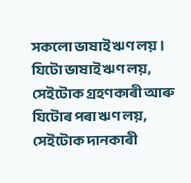সকলো ভাষাই ঋণ লয়। যিটো ভাষাই ঋণ লয়, সেইটোক গ্ৰহণকাৰী আৰু যিটোৰ পৰা ঋণ লয়, সেইটোক দানকাৰী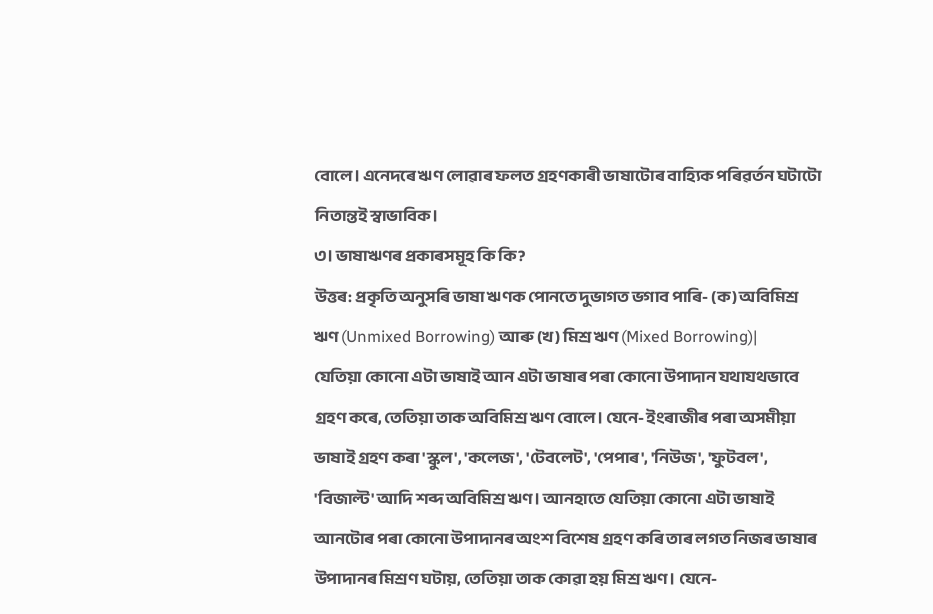বোলে। এনেদৰে ঋণ লোৱাৰ ফলত গ্ৰহণকাৰী ভাষাটোৰ বাহ্যিক পৰিৱৰ্তন ঘটাটো নিতান্তই স্বাভাবিক।
৩। ভাষাঋণৰ প্ৰকাৰসমূহ কি কি?
উত্তৰ: প্রকৃতি অনুসৰি ভাষা ঋণক পোনতে দুভাগত ভগাব পাৰি- (ক) অবিমিশ্র ঋণ (Unmixed Borrowing) আৰু (খ) মিশ্র ঋণ (Mixed Borrowing)|
যেতিয়া কোনো এটা ভাষাই আন এটা ভাষাৰ পৰা কোনো উপাদান যথাযথভাবে গ্রহণ কৰে, তেতিয়া তাক অবিমিশ্র ঋণ বোলে। যেনে- ইংৰাজীৰ পৰা অসমীয়া ভাষাই গ্রহণ কৰা 'স্কুল', 'কলেজ', 'টেবলেট', 'পেপাৰ', 'নিউজ', 'ফুটবল', 'বিজাল্ট' আদি শব্দ অবিমিশ্র ঋণ। আনহাতে যেতিয়া কোনো এটা ভাষাই আনটোৰ পৰা কোনো উপাদানৰ অংশ বিশেষ গ্রহণ কৰি তাৰ লগত নিজৰ ভাষাৰ উপাদানৰ মিশ্রণ ঘটায়, তেতিয়া তাক কোৱা হয় মিশ্র ঋণ। যেনে-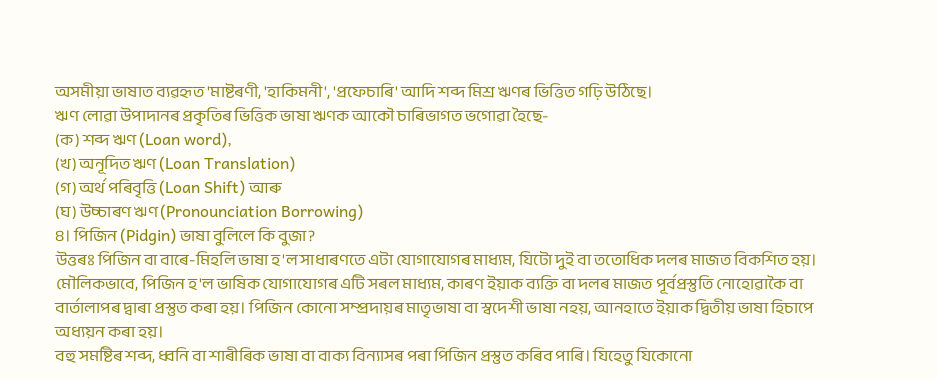অসমীয়া ভাষাত ব্যৱহৃত 'মাষ্টৰণী, 'হাকিমনী', 'প্রফেচাৰি' আদি শব্দ মিশ্র ঋণৰ ভিত্তিত গঢ়ি উঠিছে।
ঋণ লোৱা উপাদানৰ প্ৰকৃতিৰ ভিত্তিক ভাষা ঋণক আকৌ চাৰিভাগত ভগোৱা হৈছে-
(ক) শব্দ ঋণ (Loan word),
(খ) অনূদিত ঋণ (Loan Translation)
(গ) অর্থ পৰিবৃত্তি (Loan Shift) আৰু
(ঘ) উচ্চাৰণ ঋণ (Pronounciation Borrowing)
৪। পিজিন (Pidgin) ভাষা বুলিলে কি বুজা?
উত্তৰঃ পিজিন বা বাৰে-মিহলি ভাষা হ'ল সাধাৰণতে এটা যোগাযোগৰ মাধ্যম, যিটো দুই বা ততোধিক দলৰ মাজত বিকশিত হয়। মৌলিকভাবে, পিজিন হ'ল ভাষিক যোগাযোগৰ এটি সৰল মাধ্যম, কাৰণ ইয়াক ব্যক্তি বা দলৰ মাজত পূর্বপ্রস্তুতি নোহোৱাকৈ বা বার্তালাপৰ দ্বাৰা প্ৰস্তুত কৰা হয়। পিজিন কোনো সম্প্রদায়ৰ মাতৃভাষা বা স্বদেশী ভাষা নহয়, আনহাতে ইয়াক দ্বিতীয় ভাষা হিচাপে অধ্যয়ন কৰা হয়।
বহু সমষ্টিৰ শব্দ, ধ্বনি বা শাৰীৰিক ভাষা বা বাক্য বিন্যাসৰ পৰা পিজিন প্রস্তুত কৰিব পাৰি। যিহেতু যিকোনো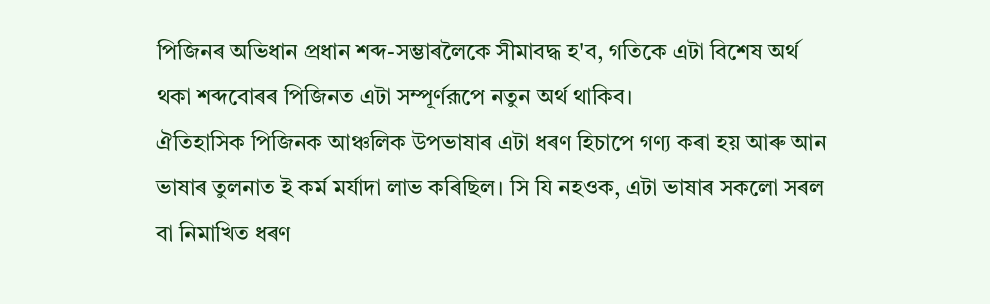পিজিনৰ অভিধান প্রধান শব্দ-সম্ভাৰলৈকে সীমাবদ্ধ হ'ব, গতিকে এটা বিশেষ অর্থ থকা শব্দবোৰৰ পিজিনত এটা সম্পূর্ণরূপে নতুন অর্থ থাকিব।
ঐতিহাসিক পিজিনক আঞ্চলিক উপভাষাৰ এটা ধৰণ হিচাপে গণ্য কৰা হয় আৰু আন ভাষাৰ তুলনাত ই কর্ম মর্যাদা লাভ কৰিছিল। সি যি নহওক, এটা ভাষাৰ সকলো সৰল বা নিমাখিত ধৰণ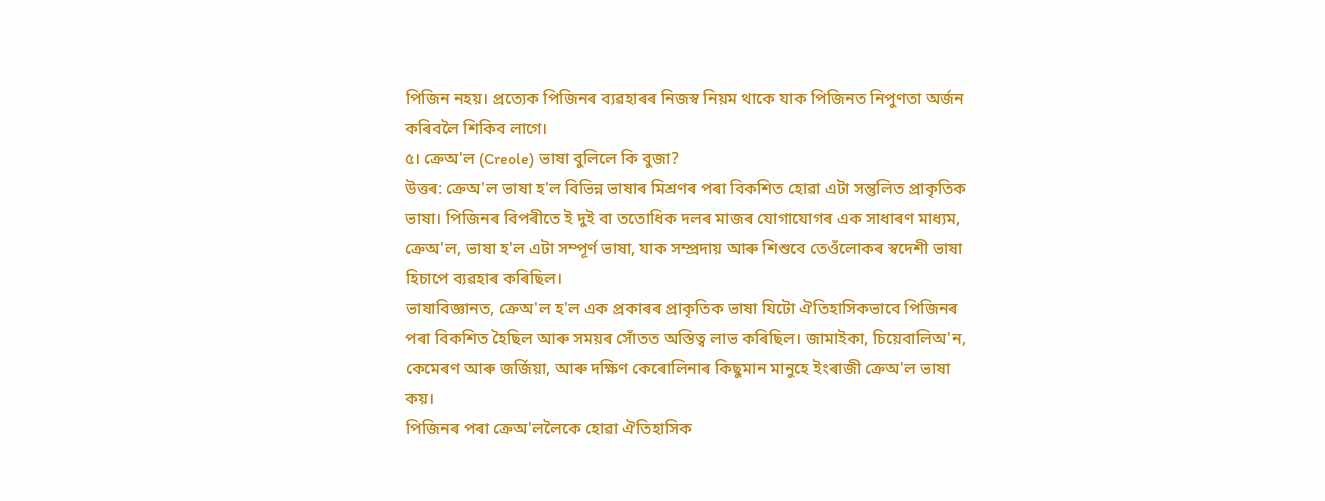পিজিন নহয়। প্রত্যেক পিজিনৰ ব্যৱহাৰৰ নিজস্ব নিয়ম থাকে যাক পিজিনত নিপুণতা অর্জন কৰিবলৈ শিকিব লাগে।
৫। ক্রেঅ'ল (Creole) ভাষা বুলিলে কি বুজা?
উত্তৰ: ক্ৰেঅ'ল ভাষা হ'ল বিভিন্ন ভাষাৰ মিশ্ৰণৰ পৰা বিকশিত হোৱা এটা সন্তুলিত প্রাকৃতিক ভাষা। পিজিনৰ বিপৰীতে ই দুই বা ততোধিক দলৰ মাজৰ যোগাযোগৰ এক সাধাৰণ মাধ্যম, ক্ৰেঅ'ল, ভাষা হ'ল এটা সম্পূর্ণ ভাষা, যাক সম্প্রদায় আৰু শিশুবে তেওঁলোকৰ স্বদেশী ভাষা হিচাপে ব্যৱহাৰ কৰিছিল।
ভাষাবিজ্ঞানত, ক্রেঅ'ল হ'ল এক প্ৰকাৰৰ প্ৰাকৃতিক ভাষা যিটো ঐতিহাসিকভাবে পিজিনৰ পৰা বিকশিত হৈছিল আৰু সময়ৰ সোঁতত অস্তিত্ব লাভ কৰিছিল। জামাইকা, চিয়েবালিঅ'ন, কেমেৰণ আৰু জর্জিয়া, আৰু দক্ষিণ কেৰোলিনাৰ কিছুমান মানুহে ইংৰাজী ক্রেঅ'ল ভাষা কয়।
পিজিনৰ পৰা ক্ৰেঅ'ললৈকে হোৱা ঐতিহাসিক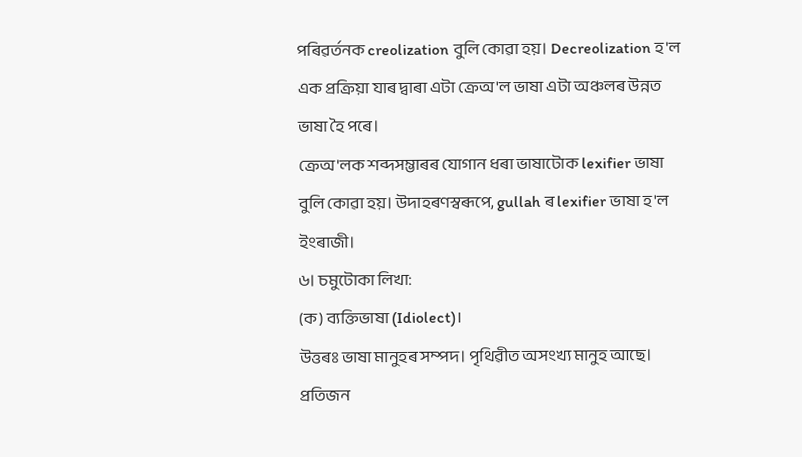পৰিৱৰ্তনক creolization বুলি কোৱা হয়। Decreolization হ'ল এক প্রক্রিয়া যাৰ দ্বাৰা এটা ক্রেঅ'ল ভাষা এটা অঞ্চলৰ উন্নত ভাষা হৈ পৰে।
ক্ৰেঅ'লক শব্দসম্ভাৰৰ যোগান ধৰা ভাষাটোক lexifier ভাষা বুলি কোৱা হয়। উদাহৰণস্বৰূপে, gullah ৰ lexifier ভাষা হ'ল ইংৰাজী।
৬। চমুটোকা লিখা:
(ক) ব্যক্তিভাষা (Idiolect)।
উত্তৰঃ ভাষা মানুহৰ সম্পদ। পৃথিৱীত অসংখ্য মানুহ আছে। প্রতিজন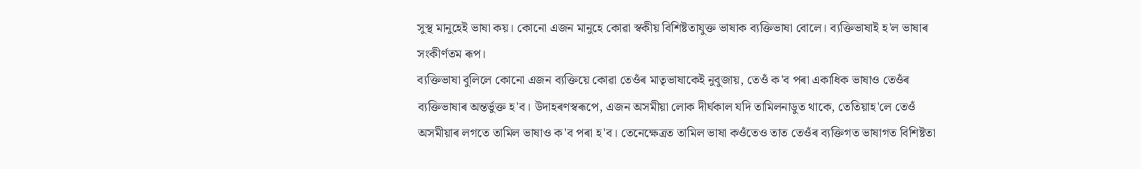সুস্থ মানুহেই ভাষা কয়। কোনো এজন মানুহে কোৱা স্বকীয় বিশিষ্টতাযুক্ত ভাষাক ব্যক্তিভাষা বোলে। ব্যক্তিভাষাই হ'ল ভাষাৰ সংকীর্ণতম ৰূপ।
ব্যক্তিভাষা বুলিলে কোনো এজন ব্যক্তিয়ে কোৱা তেওঁৰ মাতৃভাষাকেই নুবুজায়, তেওঁ ক'ব পৰা একাধিক ভাষাও তেওঁৰ ব্যক্তিভাষাৰ অন্তৰ্ভুক্ত হ'ব। উদাহৰণস্বৰূপে, এজন অসমীয়া লোক দীর্ঘকাল যদি তামিলনাডুত থাকে, তেতিয়াহ'লে তেওঁ অসমীয়াৰ লগতে তামিল ভাষাও ক'ব পৰা হ'ব। তেনেক্ষেত্রত তামিল ভাষা কওঁতেও তাত তেওঁৰ ব্যক্তিগত ভাষাগত বিশিষ্টতা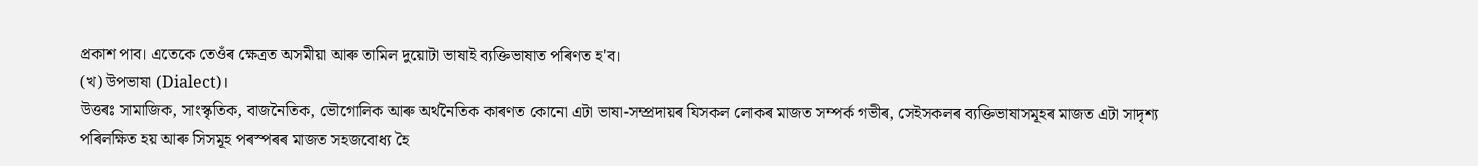প্রকাশ পাব। এতেকে তেওঁৰ ক্ষেত্ৰত অসমীয়া আৰু তামিল দুয়োটা ভাষাই ব্যক্তিভাষাত পৰিণত হ'ব।
(খ) উপভাষা (Dialect)।
উত্তৰঃ সামাজিক, সাংস্কৃতিক, বাজনৈতিক, ভৌগোলিক আৰু অর্থনৈতিক কাৰণত কোনো এটা ভাষা-সম্প্রদায়ৰ যিসকল লোকৰ মাজত সম্পর্ক গভীৰ, সেইসকলৰ ব্যক্তিভাষাসমূহৰ মাজত এটা সাদৃশ্য পৰিলক্ষিত হয় আৰু সিসমূহ পৰস্পৰৰ মাজত সহজবোধ্য হৈ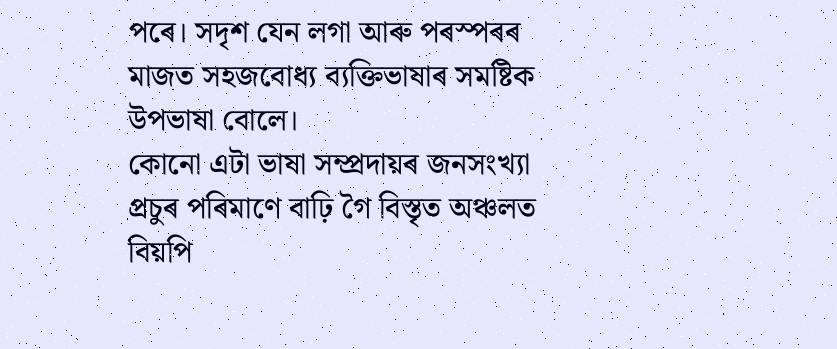পৰে। সদৃশ যেন লগা আৰু পৰস্পৰৰ মাজত সহজবোধ্য ব্যক্তিভাষাৰ সমষ্টিক উপভাষা বোলে।
কোনো এটা ভাষা সম্প্রদায়ৰ জনসংখ্যা প্ৰচুৰ পৰিমাণে বাঢ়ি গৈ বিস্তৃত অঞ্চলত বিয়পি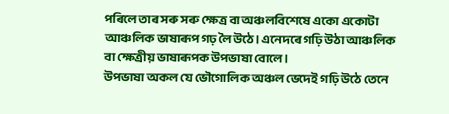পৰিলে তাৰ সৰু সৰু ক্ষেত্র বা অঞ্চলবিশেষে একো একোটা আঞ্চলিক ভাষাৰূপ গঢ় লৈ উঠে। এনেদৰে গঢ়ি উঠা আঞ্চলিক বা ক্ষেত্রীয় ভাষাৰূপক উপভাষা বোলে।
উপভাষা অকল যে ভৌগোলিক অঞ্চল ভেদেই গঢ়ি উঠে তেনে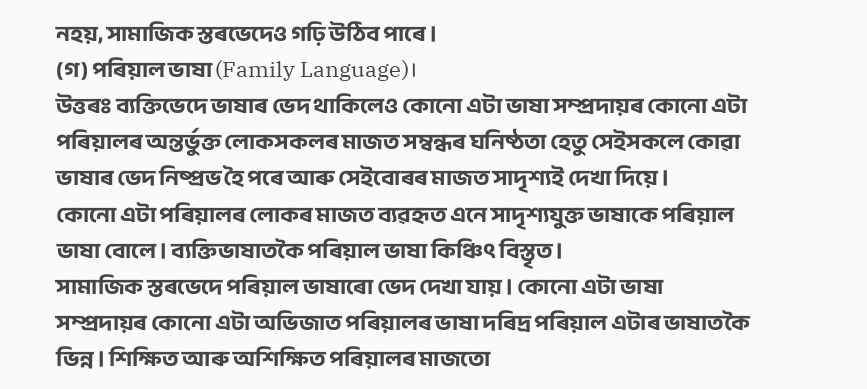নহয়, সামাজিক স্তৰভেদেও গঢ়ি উঠিব পাৰে।
(গ) পৰিয়াল ভাষা (Family Language)।
উত্তৰঃ ব্যক্তিভেদে ভাষাৰ ভেদ থাকিলেও কোনো এটা ভাষা সম্প্ৰদায়ৰ কোনো এটা পৰিয়ালৰ অন্তর্ভুক্ত লোকসকলৰ মাজত সম্বন্ধৰ ঘনিষ্ঠতা হেতু সেইসকলে কোৱা ভাষাৰ ভেদ নিষ্প্রভ হৈ পৰে আৰু সেইবোৰৰ মাজত সাদৃশ্যই দেখা দিয়ে।
কোনো এটা পৰিয়ালৰ লোকৰ মাজত ব্যৱহৃত এনে সাদৃশ্যযুক্ত ভাষাকে পৰিয়াল ভাষা বোলে। ব্যক্তিভাষাতকৈ পৰিয়াল ভাষা কিঞ্চিৎ বিস্তৃত।
সামাজিক স্তৰভেদে পৰিয়াল ভাষাৰো ভেদ দেখা যায়। কোনো এটা ভাষা সম্প্রদায়ৰ কোনো এটা অভিজাত পৰিয়ালৰ ভাষা দৰিদ্ৰ পৰিয়াল এটাৰ ভাষাতকৈ ভিন্ন। শিক্ষিত আৰু অশিক্ষিত পৰিয়ালৰ মাজতো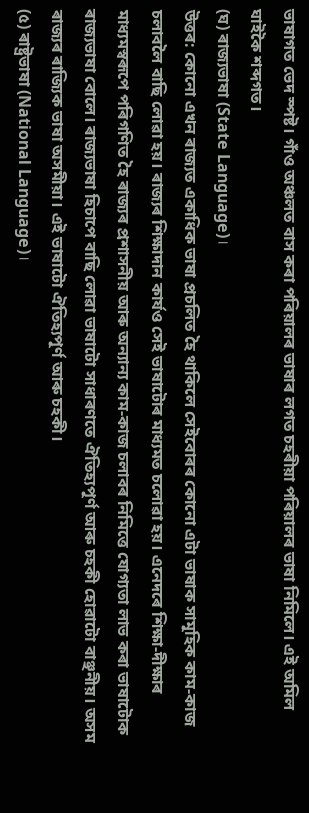ভাষাগত ভেদ স্পষ্ট। গাঁও অঞ্চলত বাস কৰা পৰিয়ালৰ ভাষাৰ লগত চহৰীয়া পৰিয়ালৰ ভাষা নিমিলে। এই অমিল ঘাইকৈ শব্দগত।
(ঘ) ৰাজ্যভাষা (State Language)।
উত্তৰ: কোনো এখন ৰাজ্যত একাধিক ভাষা প্রচলিত হৈ থাকিলে সেইবোৰৰ কোনো এটা ভাষাক সামূহিক কাম-কাজ চলাবলৈ বাছি লোৱা হয়। ৰাজ্যৰ শিক্ষাদান কার্যও সেই ভাষাটোৰ মাধ্যমত চলোৱা হয়। এনেদৰে শিক্ষা-দীক্ষাৰ মাধ্যমস্বৰূপে পৰিগণিত হৈ ৰাজ্যৰ প্ৰশাসনীয় আৰু অন্যান্য কাম-কাজ চলাবৰ নিমিত্তে যোগ্যতা লাভ কৰা ভাষাটোক ৰাজ্যভাষা বোলে। ৰাজ্যভাষা হিচাপে বাছি লোৱা ভাষাটো সাধাৰণতে ঐতিহ্যপূর্ণ আৰু চহকী হোৱাটো বাঞ্ছনীয়। অসম ৰাজ্যৰ ৰাজ্যিক ভাষা অসমীয়া। এই ভাষাটো ঐতিহ্যপূর্ণ আৰু চহকী।
(৫) ৰাষ্ট্রভাষা (National Language)।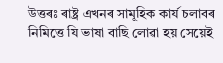উত্তৰঃ ৰাষ্ট্ৰ এখনৰ সামূহিক কাৰ্য চলাবৰ নিমিত্তে যি ভাষা বাছি লোৱা হয় সেয়েই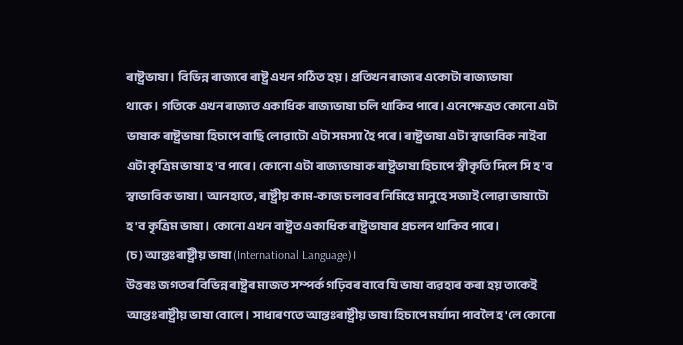ৰাষ্ট্রভাষা। বিভিন্ন ৰাজ্যৰে ৰাষ্ট্ৰ এখন গঠিত হয়। প্রতিখন ৰাজ্যৰ একোটা ৰাজ্যভাষা
থাকে। গতিকে এখন ৰাজ্যত একাধিক ৰাজ্যভাষা চলি থাকিব পাৰে। এনেক্ষেত্ৰত কোনো এটা ভাষাক ৰাষ্ট্রভাষা হিচাপে বাছি লোৱাটো এটা সমস্যা হৈ পৰে। ৰাষ্ট্রভাষা এটা স্বাভাবিক নাইবা এটা কৃত্রিম ভাষা হ'ব পাৰে। কোনো এটা ৰাজ্যভাষাক ৰাষ্ট্রভাষা হিচাপে স্বীকৃতি দিলে সি হ'ব স্বাভাবিক ভাষা। আনহাতে, ৰাষ্ট্ৰীয় কাম-কাজ চলাবৰ নিমিত্তে মানুহে সজাই লোৱা ভাষাটো হ'ব কৃত্রিম ভাষা। কোনো এখন বাষ্ট্ৰত একাধিক ৰাষ্ট্ৰভাষাৰ প্ৰচলন থাকিব পাৰে।
(চ) আন্তঃৰাষ্ট্ৰীয় ভাষা (International Language)।
উত্তৰঃ জগতৰ বিভিন্ন ৰাষ্ট্ৰৰ মাজত সম্পর্ক গঢ়িবৰ বাবে যি ভাষা ব্যৱহাৰ কৰা হয় তাকেই আন্তঃৰাষ্ট্ৰীয় ভাষা বোলে। সাধাৰণতে আন্তঃৰাষ্ট্ৰীয় ভাষা হিচাপে মর্যাদা পাবলৈ হ'লে কোনো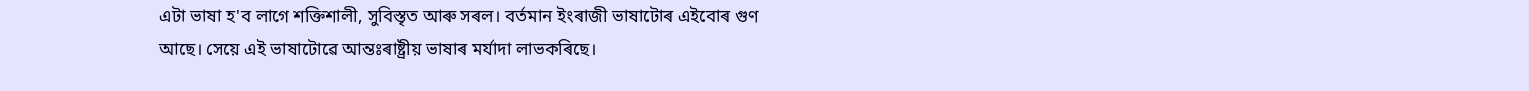এটা ভাষা হ'ব লাগে শক্তিশালী, সুবিস্তৃত আৰু সৰল। বর্তমান ইংৰাজী ভাষাটোৰ এইবোৰ গুণ আছে। সেয়ে এই ভাষাটোৱে আন্তঃৰাষ্ট্ৰীয় ভাষাৰ মৰ্যাদা লাভকৰিছে।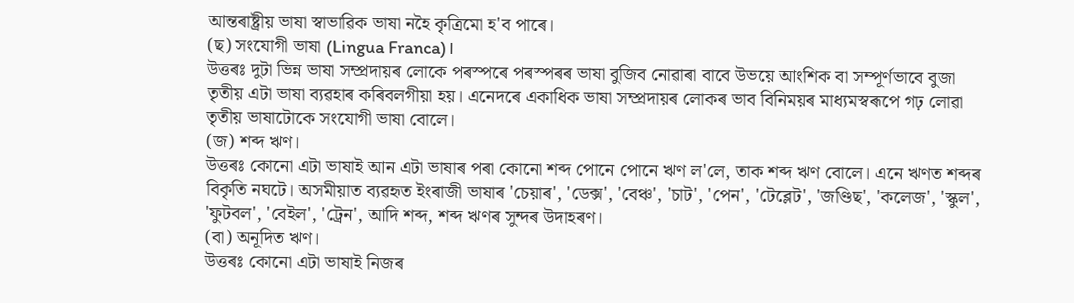আন্তৰাষ্ট্ৰীয় ভাষা স্বাভাৱিক ভাষা নহৈ কৃত্রিমো হ'ব পাৰে।
(ছ) সংযোগী ভাষা (Lingua Franca)।
উত্তৰঃ দুটা ভিন্ন ভাষা সম্প্ৰদায়ৰ লোকে পৰস্পৰে পৰস্পৰৰ ভাষা বুজিব নোৱাৰা বাবে উভয়ে আংশিক বা সম্পূর্ণভাবে বুজা তৃতীয় এটা ভাষা ব্যৱহাৰ কৰিবলগীয়া হয়। এনেদৰে একাধিক ভাষা সম্প্রদায়ৰ লোকৰ ভাব বিনিময়ৰ মাধ্যমস্বৰূপে গঢ় লোৱা তৃতীয় ভাষাটোকে সংযোগী ভাষা বোলে।
(জ) শব্দ ঋণ।
উত্তৰঃ কোনো এটা ভাষাই আন এটা ভাষাৰ পৰা কোনো শব্দ পোনে পোনে ঋণ ল'লে, তাক শব্দ ঋণ বোলে। এনে ঋণত শব্দৰ বিকৃতি নঘটে। অসমীয়াত ব্যৱহৃত ইংৰাজী ভাষাৰ 'চেয়াৰ', 'ডেক্স', 'বেঞ্চ', 'চাট', 'পেন', 'টেব্লেট', 'জণ্ডিছ', 'কলেজ', 'স্কুল', 'ফুটবল', 'বেইল', 'ট্রেন', আদি শব্দ, শব্দ ঋণৰ সুন্দৰ উদাহৰণ।
(বা) অনূদিত ঋণ।
উত্তৰঃ কোনো এটা ভাষাই নিজৰ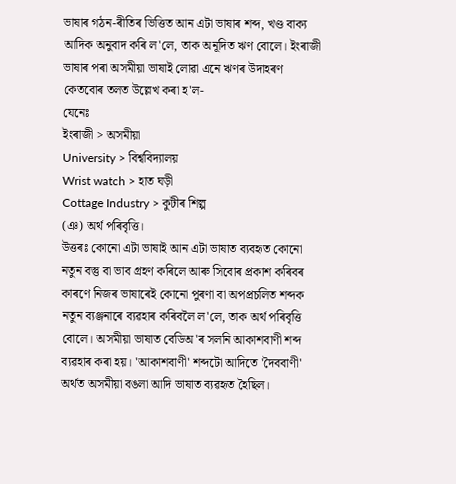ভাষাৰ গঠন-ৰীতিৰ ভিত্তিত আন এটা ভাষাৰ শব্দ, খণ্ড বাক্য আদিক অনুবাদ কৰি ল'লে, তাক অনূদিত ঋণ বোলে। ইংৰাজী ভাষাৰ পৰা অসমীয়া ভাষাই লোৱা এনে ঋণৰ উদাহৰণ কেতবোৰ তলত উল্লেখ কৰা হ'ল-
যেনেঃ
ইংৰাজী > অসমীয়া
University > বিশ্ববিদ্যালয়
Wrist watch > হাত ঘড়ী
Cottage Industry > কুটীৰ শিল্প
(ঞ) অর্থ পৰিবৃত্তি।
উত্তৰঃ কোনো এটা ভাষাই আন এটা ভাষাত ব্যবহৃত কোনো নতুন বস্তু বা ভাব গ্রহণ কৰিলে আৰু সিবোৰ প্ৰকাশ কৰিবৰ কাৰণে নিজৰ ভাষাৰেই কোনো পুৰণা বা অপপ্রচলিত শব্দক নতুন ব্যঞ্জনাৰে ব্যৱহাৰ কৰিবলৈ ল'লে, তাক অর্থ পৰিবৃত্তি বোলে। অসমীয়া ভাষাত বেডিঅ'ৰ সলনি আকাশবাণী শব্দ ব্যৱহাৰ কৰা হয়। 'আকাশবাণী' শব্দটো আদিতে 'দৈববাণী' অর্থত অসমীয়া বঙলা আদি ভাষাত ব্যৱহৃত হৈছিল।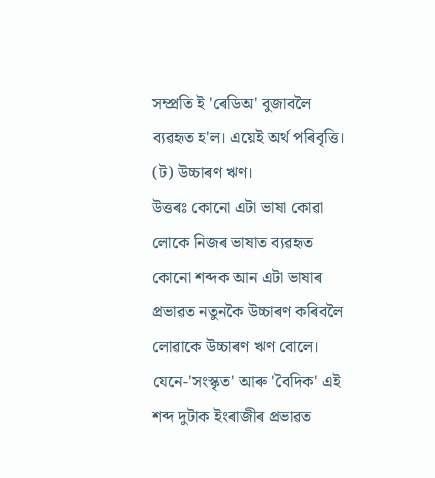সম্প্রতি ই 'ৰেডিঅ' বুজাবলৈ ব্যৱহৃত হ'ল। এয়েই অর্থ পৰিবৃত্তি।
(ট) উচ্চাৰণ ঋণ।
উত্তৰঃ কোনো এটা ভাষা কোৱা লোকে নিজৰ ভাষাত ব্যৱহৃত কোনো শব্দক আন এটা ভাষাৰ প্ৰভাৱত নতুনকৈ উচ্চাৰণ কৰিবলৈ লোৱাকে উচ্চাৰণ ঋণ বোলে। যেনে-'সংস্কৃত' আৰু 'বৈদিক' এই শব্দ দুটাক ইংৰাজীৰ প্ৰভাৱত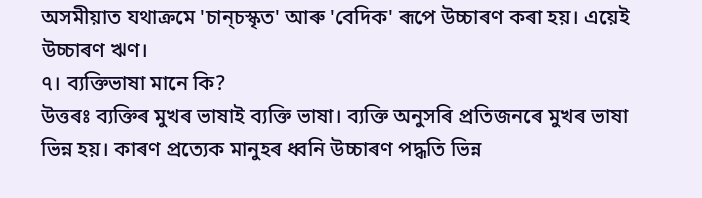অসমীয়াত যথাক্রমে 'চান্চস্কৃত' আৰু 'বেদিক' ৰূপে উচ্চাৰণ কৰা হয়। এয়েই উচ্চাৰণ ঋণ।
৭। ব্যক্তিভাষা মানে কি?
উত্তৰঃ ব্যক্তিৰ মুখৰ ভাষাই ব্যক্তি ভাষা। ব্যক্তি অনুসৰি প্ৰতিজনৰে মুখৰ ভাষা ভিন্ন হয়। কাৰণ প্ৰত্যেক মানুহৰ ধ্বনি উচ্চাৰণ পদ্ধতি ভিন্ন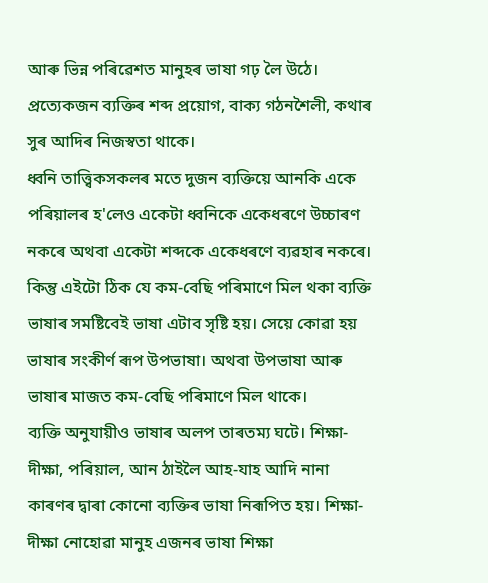আৰু ভিন্ন পৰিৱেশত মানুহৰ ভাষা গঢ় লৈ উঠে। প্রত্যেকজন ব্যক্তিৰ শব্দ প্রয়োগ, বাক্য গঠনশৈলী, কথাৰ সুৰ আদিৰ নিজস্বতা থাকে।
ধ্বনি তাত্ত্বিকসকলৰ মতে দুজন ব্যক্তিয়ে আনকি একে পৰিয়ালৰ হ'লেও একেটা ধ্বনিকে একেধৰণে উচ্চাৰণ নকৰে অথবা একেটা শব্দকে একেধৰণে ব্যৱহাৰ নকৰে। কিন্তু এইটো ঠিক যে কম-বেছি পৰিমাণে মিল থকা ব্যক্তি ভাষাৰ সমষ্টিবেই ভাষা এটাব সৃষ্টি হয়। সেয়ে কোৱা হয় ভাষাৰ সংকীৰ্ণ ৰূপ উপভাষা। অথবা উপভাষা আৰু ভাষাৰ মাজত কম-বেছি পৰিমাণে মিল থাকে।
ব্যক্তি অনুযায়ীও ভাষাৰ অলপ তাৰতম্য ঘটে। শিক্ষা-দীক্ষা, পৰিয়াল, আন ঠাইলৈ আহ-যাহ আদি নানা কাৰণৰ দ্বাৰা কোনো ব্যক্তিৰ ভাষা নিৰূপিত হয়। শিক্ষা-দীক্ষা নোহোৱা মানুহ এজনৰ ভাষা শিক্ষা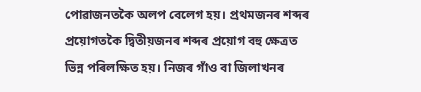পোৱাজনতকৈ অলপ বেলেগ হয়। প্রথমজনৰ শব্দৰ প্রয়োগতকৈ দ্বিতীয়জনৰ শব্দৰ প্ৰয়োগ বহু ক্ষেত্ৰত ভিন্ন পৰিলক্ষিত হয়। নিজৰ গাঁও বা জিলাখনৰ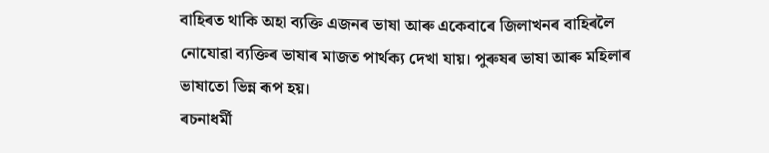বাহিৰত থাকি অহা ব্যক্তি এজনৰ ভাষা আৰু একেবাৰে জিলাখনৰ বাহিৰলৈ নোযোৱা ব্যক্তিৰ ভাষাৰ মাজত পাৰ্থক্য দেখা যায়। পুৰুষৰ ভাষা আৰু মহিলাৰ ভাষাতো ভিন্ন ৰূপ হয়।
ৰচনাধৰ্মী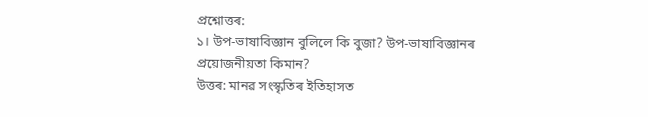প্রশ্নোত্তৰ:
১। উপ-ভাষাবিজ্ঞান বুলিলে কি বুজা? উপ-ভাষাবিজ্ঞানৰ প্ৰয়োজনীয়তা কিমান?
উত্তৰ: মানৱ সংস্কৃতিৰ ইতিহাসত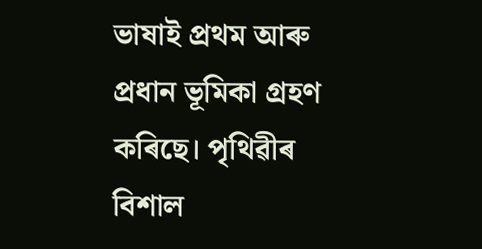ভাষাই প্ৰথম আৰু প্রধান ভূমিকা গ্রহণ কৰিছে। পৃথিৱীৰ বিশাল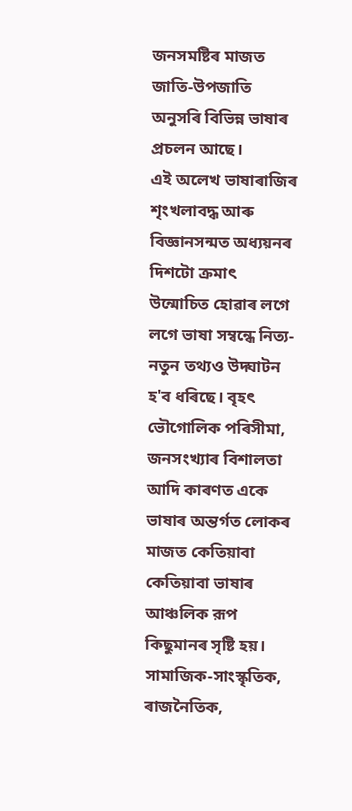জনসমষ্টিৰ মাজত জাতি-উপজাতি অনুসৰি বিভিন্ন ভাষাৰ প্ৰচলন আছে।
এই অলেখ ভাষাৰাজিৰ শৃংখলাবদ্ধ আৰু বিজ্ঞানসন্মত অধ্যয়নৰ দিশটো ক্ৰমাৎ উন্মোচিত হোৱাৰ লগে লগে ভাষা সম্বন্ধে নিত্য-নতুন তথ্যও উদ্ঘাটন হ'ব ধৰিছে। বৃহৎ ভৌগোলিক পৰিসীমা, জনসংখ্যাৰ বিশালতা আদি কাৰণত একে ভাষাৰ অন্তৰ্গত লোকৰ মাজত কেতিয়াবা কেতিয়াবা ভাষাৰ আঞ্চলিক রূপ কিছুমানৰ সৃষ্টি হয়। সামাজিক-সাংস্কৃতিক, ৰাজনৈতিক,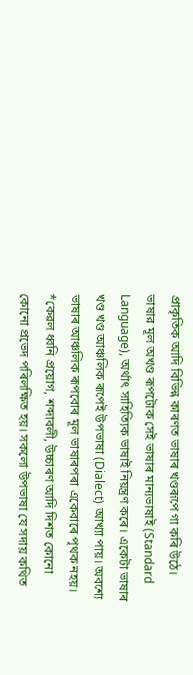প্রাকৃতিক আদি বিভিন্ন কাৰণত ভাষাৰ খণ্ডৰূপে গা কৰি উঠে। ভাষার মূল অখণ্ড ৰূপটোক সেই ভাষাৰ মান্যভাষাই (Standard Language), অর্থাৎ সাহিত্যিক ভাষাই নিয়ন্ত্রণ কৰে। একেটা ভাষাৰ খণ্ড খণ্ড আঞ্চলিক ৰূপেই উপভাষা (Dialect) আখ্যা পায়। অবশ্যে ভাষাৰ আঞ্চলিক ৰূপবোৰ মূল ভাষাৰপৰা একেবাৰে পৃথক নহয়। *কেৱল ধ্বনি প্রয়োগ, শব্দাবলী, উচ্চাৰণ আদি দিশত কোনো কোনো প্রভেদ পৰিলক্ষিত হয়। সকলো উপভাষা যে সদায় কথিত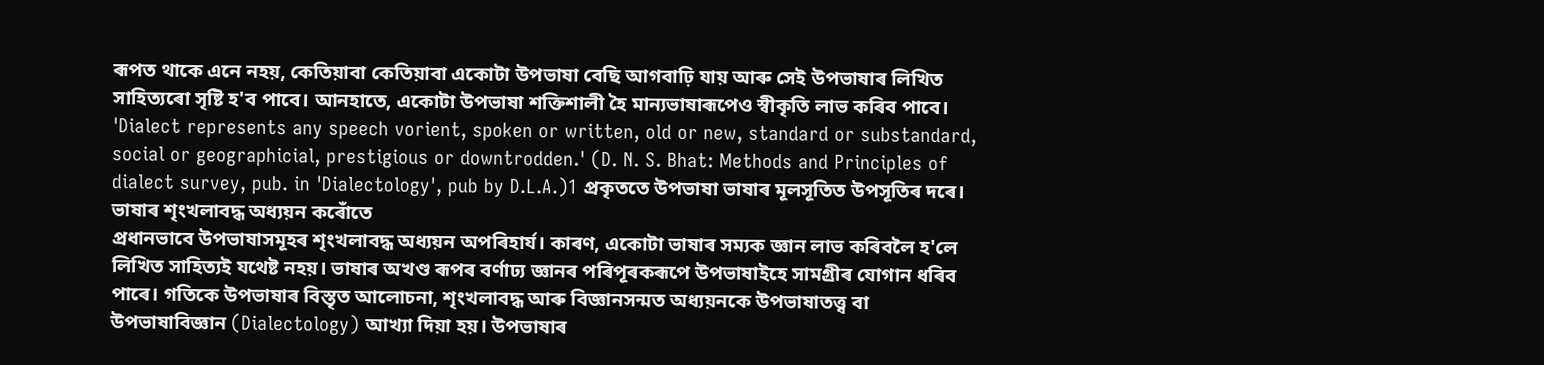ৰূপত থাকে এনে নহয়, কেতিয়াবা কেতিয়াবা একোটা উপভাষা বেছি আগবাঢ়ি যায় আৰু সেই উপভাষাৰ লিখিত সাহিত্যৰো সৃষ্টি হ'ব পাবে। আনহাতে, একোটা উপভাষা শক্তিশালী হৈ মান্যভাষাৰূপেও স্বীকৃতি লাভ কৰিব পাবে। 'Dialect represents any speech vorient, spoken or written, old or new, standard or substandard, social or geographicial, prestigious or downtrodden.' (D. N. S. Bhat: Methods and Principles of dialect survey, pub. in 'Dialectology', pub by D.L.A.)1 প্ৰকৃততে উপভাষা ভাষাৰ মূলসূতিত উপসূতিৰ দৰে। ভাষাৰ শৃংখলাবদ্ধ অধ্যয়ন কৰোঁতে
প্রধানভাবে উপভাষাসমূহৰ শৃংখলাবদ্ধ অধ্যয়ন অপৰিহাৰ্য। কাৰণ, একোটা ভাষাৰ সম্যক জ্ঞান লাভ কৰিবলৈ হ'লে লিখিত সাহিত্যই যথেষ্ট নহয়। ভাষাৰ অখণ্ড ৰূপৰ বৰ্ণাঢ্য জ্ঞানৰ পৰিপূৰকৰূপে উপভাষাইহে সামগ্ৰীৰ যোগান ধৰিব পাৰে। গতিকে উপভাষাৰ বিস্তৃত আলোচনা, শৃংখলাবদ্ধ আৰু বিজ্ঞানসন্মত অধ্যয়নকে উপভাষাতত্ত্ব বা উপভাষাবিজ্ঞান (Dialectology) আখ্যা দিয়া হয়। উপভাষাৰ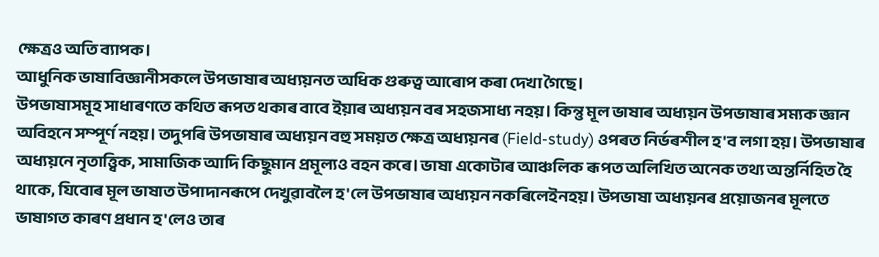ক্ষেত্ৰও অতি ব্যাপক।
আধুনিক ভাষাবিজ্ঞানীসকলে উপভাষাৰ অধ্যয়নত অধিক গুৰুত্ব আৰোপ কৰা দেখা গৈছে।
উপভাষাসমূহ সাধাৰণতে কথিত ৰূপত থকাৰ বাবে ইয়াৰ অধ্যয়ন বৰ সহজসাধ্য নহয়। কিন্তু মূল ভাষাৰ অধ্যয়ন উপভাষাৰ সম্যক জ্ঞান অবিহনে সম্পূর্ণ নহয়। তদুপৰি উপভাষাৰ অধ্যয়ন বহু সময়ত ক্ষেত্ৰ অধ্যয়নৰ (Field-study) ওপৰত নিৰ্ভৰশীল হ'ব লগা হয়। উপভাষাৰ অধ্যয়নে নৃতাত্ত্বিক, সামাজিক আদি কিছুমান প্রমূল্যও বহন কৰে। ভাষা একোটাৰ আঞ্চলিক ৰূপত অলিখিত অনেক তথ্য অন্তর্নিহিত হৈ থাকে, যিবোৰ মূল ভাষাত উপাদানৰূপে দেখুৱাবলৈ হ'লে উপভাষাৰ অধ্যয়ন নকৰিলেইনহয়। উপভাষা অধ্যয়নৰ প্ৰয়োজনৰ মূলতে ভাষাগত কাৰণ প্ৰধান হ'লেও তাৰ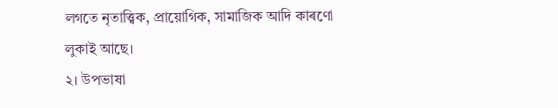লগতে নৃতাত্ত্বিক, প্রায়োগিক, সামাজিক আদি কাৰণো লুকাই আছে।
২। উপভাষা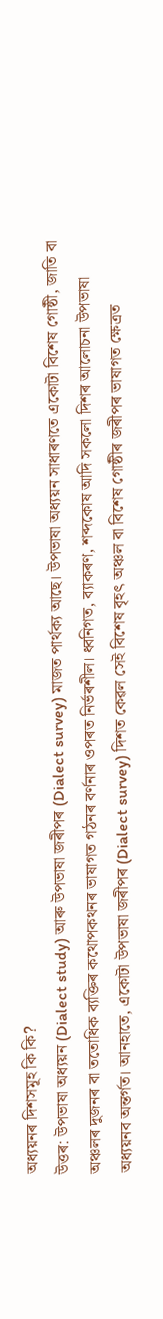অধ্যয়নৰ দিশসমূহ কি কি?
উত্তৰ: উপভাষা অধ্যয়ন (Dialect study) আৰু উপভাষা জৰীপৰ (Dialect survey) মাজত পার্থক্য আছে। উপভাষা অধ্যয়ন সাধাৰণতে একোটা বিশেষ গোষ্ঠী, জাতি বা অঞ্চলৰ দুজনৰ বা ততোধিক ব্যক্তিৰ কথোপকথনৰ ভাষাগত গঠনৰ বৰ্ণনাৰ ওপৰত নিৰ্ভৰশীল। ধ্বনিগত, ব্যাকৰণ, শব্দকোষ আদি সকলো দিশৰ আলোচনা উপভাষা অধ্যয়নব অন্তর্গত। আনহাতে, একোটা উপভাষা জৰীপৰ (Dialect survey) দিশত কেৱল সেই বিশেষ বৃহৎ অঞ্চল বা বিশেষ গোষ্ঠীৰ জৰীপৰ ভাষাগত ক্ষেত্ৰত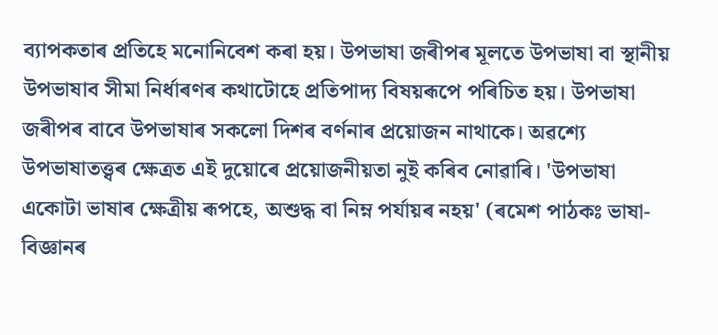ব্যাপকতাৰ প্রতিহে মনোনিবেশ কৰা হয়। উপভাষা জৰীপৰ মূলতে উপভাষা বা স্থানীয় উপভাষাব সীমা নির্ধাৰণৰ কথাটোহে প্রতিপাদ্য বিষয়ৰূপে পৰিচিত হয়। উপভাষা জৰীপৰ বাবে উপভাষাৰ সকলো দিশৰ বৰ্ণনাৰ প্ৰয়োজন নাথাকে। অৱশ্যে উপভাষাতত্ত্বৰ ক্ষেত্ৰত এই দুয়োৰে প্ৰয়োজনীয়তা নুই কৰিব নোৱাৰি। 'উপভাষা একোটা ভাষাৰ ক্ষেত্ৰীয় ৰূপহে, অশুদ্ধ বা নিম্ন পৰ্যায়ৰ নহয়' (ৰমেশ পাঠকঃ ভাষা-বিজ্ঞানৰ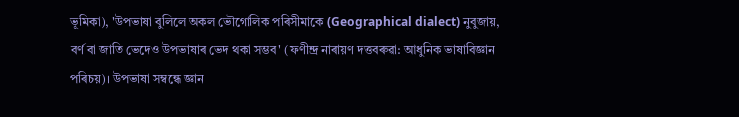ভূমিকা), 'উপভাষা বুলিলে অকল ভৌগোলিক পৰিসীমাকে (Geographical dialect) নুবুজায়, বর্ণ বা জাতি ভেদেও উপভাষাৰ ভেদ থকা সম্ভব' (ফণীন্দ্ৰ নাৰায়ণ দত্তবৰুৱা: আধুনিক ভাষাবিজ্ঞান পৰিচয়)। উপভাষা সম্বন্ধে জ্ঞান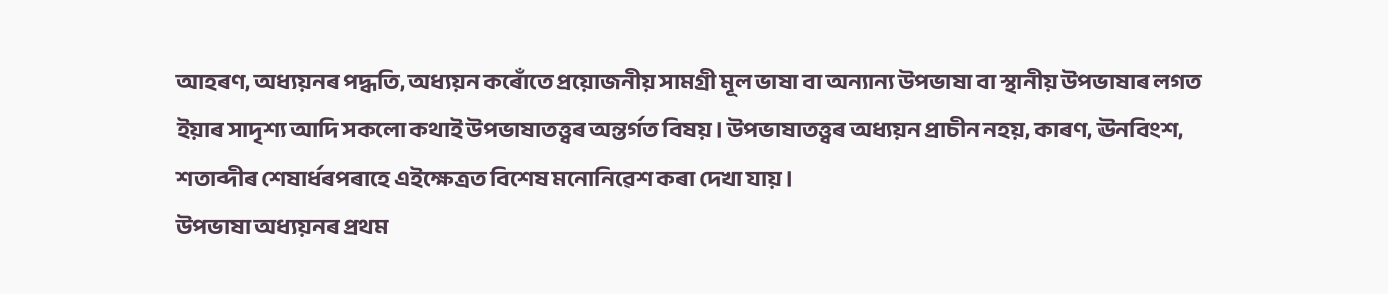আহৰণ, অধ্যয়নৰ পদ্ধতি, অধ্যয়ন কৰোঁতে প্রয়োজনীয় সামগ্রী মূল ভাষা বা অন্যান্য উপভাষা বা স্থানীয় উপভাষাৰ লগত ইয়াৰ সাদৃশ্য আদি সকলো কথাই উপভাষাতত্ত্বৰ অন্তৰ্গত বিষয়। উপভাষাতত্ত্বৰ অধ্যয়ন প্রাচীন নহয়, কাৰণ, ঊনবিংশ, শতাব্দীৰ শেষার্ধৰপৰাহে এইক্ষেত্ৰত বিশেষ মনোনিৱেশ কৰা দেখা যায়।
উপভাষা অধ্যয়নৰ প্ৰথম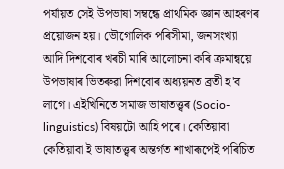পৰ্যায়ত সেই উপভাষা সম্বন্ধে প্রাথমিক জ্ঞান আহৰণৰ প্রয়োজন হয়। ভৌগোলিক পৰিসীমা, জনসংখ্যা আদি দিশবোৰ খৰচী মাৰি আলোচনা কৰি ক্ৰমান্বয়ে উপভাষাৰ ভিতৰুৱা দিশবোৰ অধ্যয়নত ব্রতী হ'ব লাগে। এইখিনিতে সমাজ ভাষাতত্ত্বৰ (Socio-linguistics) বিষয়টো আহি পৰে। কেতিয়াবা কেতিয়াবা ই ভাষাতত্ত্বৰ অন্তৰ্গত শাখাৰূপেই পৰিচিত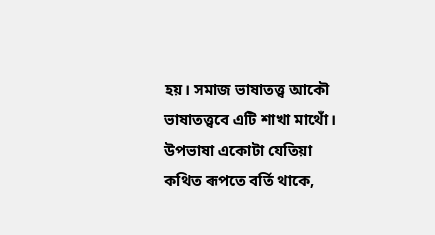হয়। সমাজ ভাষাতত্ত্ব আকৌ ভাষাতত্ত্ববে এটি শাখা মাথোঁ। উপভাষা একোটা যেতিয়া কথিত ৰূপতে বর্তি থাকে,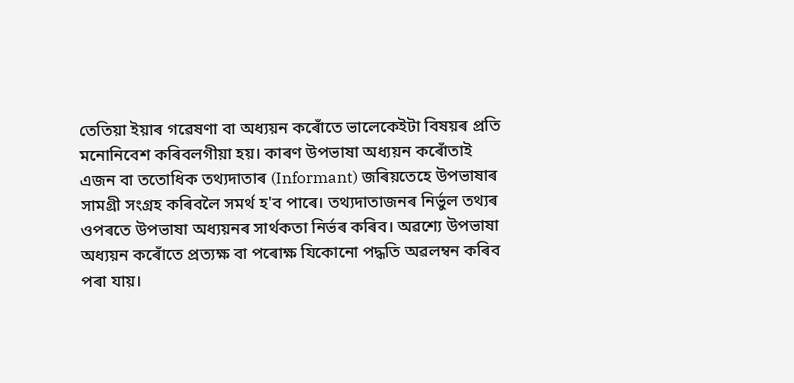তেতিয়া ইয়াৰ গৱেষণা বা অধ্যয়ন কৰোঁতে ভালেকেইটা বিষয়ৰ প্রতি মনোনিবেশ কৰিবলগীয়া হয়। কাৰণ উপভাষা অধ্যয়ন কৰোঁতাই এজন বা ততোধিক তথ্যদাতাৰ (Informant) জৰিয়তেহে উপভাষাৰ সামগ্ৰী সংগ্ৰহ কৰিবলৈ সমৰ্থ হ'ব পাৰে। তথ্যদাতাজনৰ নির্ভুল তথ্যৰ ওপৰতে উপভাষা অধ্যয়নৰ সাৰ্থকতা নিৰ্ভৰ কৰিব। অৱশ্যে উপভাষা অধ্যয়ন কৰোঁতে প্রত্যক্ষ বা পৰোক্ষ যিকোনো পদ্ধতি অৱলম্বন কৰিব পৰা যায়।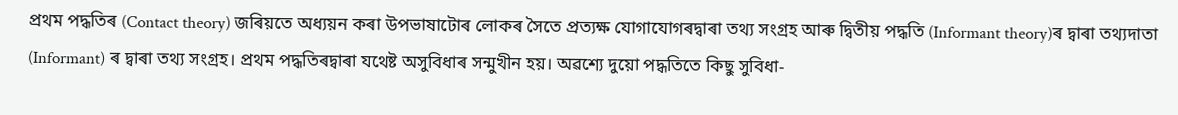প্রথম পদ্ধতিৰ (Contact theory) জৰিয়তে অধ্যয়ন কৰা উপভাষাটোৰ লোকৰ সৈতে প্রত্যক্ষ যোগাযোগৰদ্বাৰা তথ্য সংগ্ৰহ আৰু দ্বিতীয় পদ্ধতি (Informant theory)ৰ দ্বাৰা তথ্যদাতা (Informant) ৰ দ্বাৰা তথ্য সংগ্ৰহ। প্রথম পদ্ধতিৰদ্বাৰা যথেষ্ট অসুবিধাৰ সন্মুখীন হয়। অৱশ্যে দুয়ো পদ্ধতিতে কিছু সুবিধা-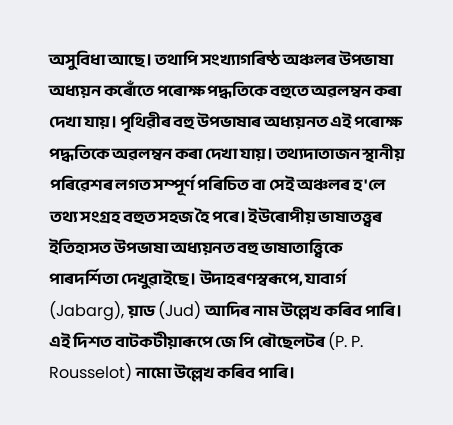অসুবিধা আছে। তথাপি সংখ্যাগৰিষ্ঠ অঞ্চলৰ উপভাষা অধ্যয়ন কৰোঁতে পৰোক্ষ পদ্ধতিকে বহুতে অৱলম্বন কৰা দেখা যায়। পৃথিৱীৰ বহু উপভাষাৰ অধ্যয়নত এই পৰোক্ষ পদ্ধতিকে অৱলম্বন কৰা দেখা যায়। তথ্যদাতাজন স্থানীয় পৰিৱেশৰ লগত সম্পূর্ণ পৰিচিত বা সেই অঞ্চলৰ হ'লে তথ্য সংগ্ৰহ বহুত সহজ হৈ পৰে। ইউৰোপীয় ভাষাতত্ত্বৰ ইতিহাসত উপভাষা অধ্যয়নত বহু ভাষাতাত্ত্বিকে পাৰদৰ্শিতা দেখুৱাইছে। উদাহৰণস্বৰূপে, যাবার্গ (Jabarg), য়াড (Jud) আদিৰ নাম উল্লেখ কৰিব পাৰি। এই দিশত বাটকটীয়াৰূপে জে পি ৰৌছেলটৰ (P. P. Rousselot) নামো উল্লেখ কৰিব পাৰি।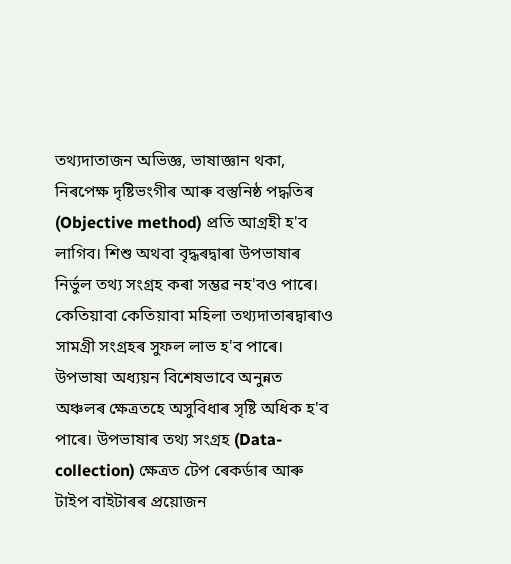তথ্যদাতাজন অভিজ্ঞ, ভাষাজ্ঞান থকা, নিৰপেক্ষ দৃষ্টিভংগীৰ আৰু বস্তুনিষ্ঠ পদ্ধতিৰ (Objective method) প্রতি আগ্রহী হ'ব লাগিব। শিশু অথবা বৃদ্ধৰদ্বাৰা উপভাষাৰ নির্ভুল তথ্য সংগ্ৰহ কৰা সম্ভৱ নহ'বও পাৰে। কেতিয়াবা কেতিয়াবা মহিলা তথ্যদাতাৰদ্বাৰাও সামগ্ৰী সংগ্ৰহৰ সুফল লাভ হ'ব পাৰে। উপভাষা অধ্যয়ন বিশেষভাবে অনুন্নত অঞ্চলৰ ক্ষেত্ৰতহে অসুবিধাৰ সৃষ্টি অধিক হ'ব পাৰে। উপভাষাৰ তথ্য সংগ্ৰহ (Data-collection) ক্ষেত্রত টেপ ৰেকৰ্ডাৰ আৰু টাইপ বাইটাৰৰ প্ৰয়োজন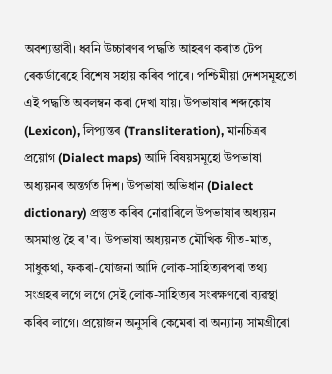অবশ্যম্ভাবী। ধ্বনি উচ্চাৰণৰ পদ্ধতি আহৰণ কৰাত টেপ ৰেকৰ্ডাৰেহে বিশেষ সহায় কৰিব পাৰে। পশ্চিমীয়া দেশসমূহতো এই পদ্ধতি অবলম্বন কৰা দেখা যায়। উপভাষাৰ শব্দকোষ (Lexicon), লিপ্যন্তৰ (Transliteration), মানচিত্ৰৰ প্রয়োগ (Dialect maps) আদি বিষয়সমূহো উপভাষা অধ্যয়নৰ অন্তৰ্গত দিশ। উপভাষা অভিধান (Dialect dictionary) প্রস্তুত কৰিব নোৱাৰিলে উপভাষাৰ অধ্যয়ন অসমাপ্ত হৈ ৰ'ব। উপভাষা অধ্যয়নত মৌখিক গীত-মাত, সাধুকথা, ফকৰা-যোজনা আদি লোক-সাহিত্যৰপৰা তথ্য সংগ্ৰহৰ লগে লগে সেই লোক-সাহিত্যৰ সংৰক্ষণৰো ব্যৱস্থা কৰিব লাগে। প্রয়োজন অনুসৰি কেমেৰা বা অন্যান্য সামগ্ৰীৰো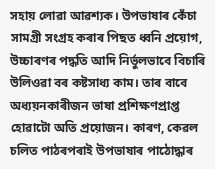সহায় লোৱা আৱশ্যক। উপভাষাৰ কেঁচা সামগ্ৰী সংগ্ৰহ কৰাৰ পিছত ধ্বনি প্রয়োগ, উচ্চাৰণৰ পদ্ধতি আদি নির্ভুলভাবে বিচাৰি উলিওৱা বৰ কষ্টসাধ্য কাম। তাৰ বাবে অধ্যয়নকাৰীজন ভাষা প্রশিক্ষণপ্রাপ্ত হোৱাটো অতি প্রয়োজন। কাৰণ, কেৱল চলিত পাঠৰপৰাই উপভাষাৰ পাঠোদ্ধাৰ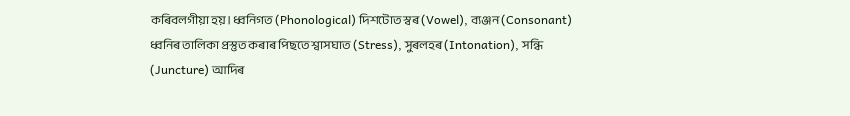কৰিবলগীয়া হয়। ধ্বনিগত (Phonological) দিশটোত স্বৰ (Vowel), ব্যঞ্জন (Consonant) ধ্বনিৰ তালিকা প্ৰস্তুত কৰাৰ পিছতে শ্বাসঘাত (Stress), সুৰলহৰ (Intonation), সন্ধি (Juncture) আদিৰ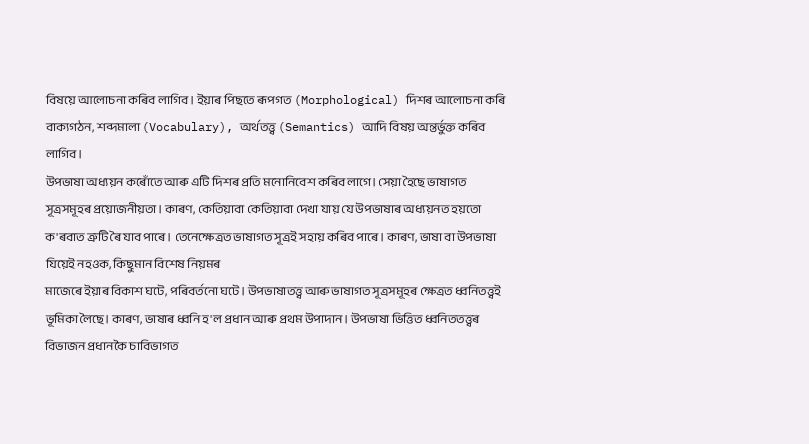বিষয়ে আলোচনা কৰিব লাগিব। ইয়াৰ পিছতে ৰূপগত (Morphological) দিশৰ আলোচনা কৰি বাক্যগঠন, শব্দমালা (Vocabulary), অর্থতত্ত্ব (Semantics) আদি বিষয় অন্তর্ভুক্ত কৰিব লাগিব।
উপভাষা অধ্যয়ন কৰোঁতে আৰু এটি দিশৰ প্রতি মনোনিবেশ কৰিব লাগে। সেয়া হৈছে ভাষাগত সূত্ৰসমূহৰ প্ৰয়োজনীয়তা। কাৰণ, কেতিয়াবা কেতিয়াবা দেখা যায় যে উপভাষাৰ অধ্যয়নত হয়তো ক'ৰবাত ত্রুটি ৰৈ যাব পাৰে। তেনেক্ষেত্ৰত ভাষাগত সূত্রই সহায় কৰিব পাৰে। কাৰণ, ভাষা বা উপভাষা যিয়েই নহওক, কিছুমান বিশেষ নিয়মৰ
মাজেৰে ইয়াৰ বিকাশ ঘটে, পৰিবর্তনো ঘটে। উপভাষাতত্ত্ব আৰু ভাষাগত সূত্ৰসমূহৰ ক্ষেত্রত ধ্বনিতত্ত্বই ভূমিকা লৈছে। কাৰণ, ভাষাৰ ধ্বনি হ'ল প্রধান আৰু প্ৰথম উপাদান। উপভাষা ভিত্তিত ধ্বনিততত্ত্বৰ বিভাজন প্রধানকৈ চাবিভাগত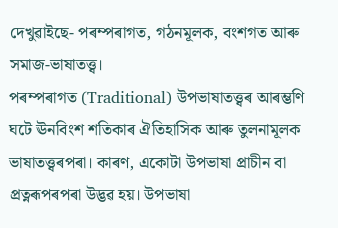দেখুৱাইছে- পৰম্পৰাগত, গঠনমূলক, বংশগত আৰু সমাজ-ভাষাতত্ত্ব।
পৰম্পৰাগত (Traditional) উপভাষাতত্ত্বৰ আৰম্ভণি ঘটে ঊনবিংশ শতিকাৰ ঐতিহাসিক আৰু তুলনামূলক ভাষাতত্ত্বৰপৰা। কাৰণ, একোটা উপভাষা প্রাচীন বা প্রত্নৰূপৰপৰা উদ্ভৱ হয়। উপভাষা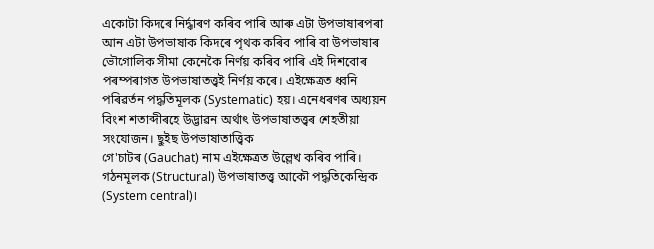একোটা কিদৰে নিৰ্দ্ধাৰণ কৰিব পাৰি আৰু এটা উপভাষাৰপৰা আন এটা উপভাষাক কিদৰে পৃথক কৰিব পাৰি বা উপভাষাৰ ভৌগোলিক সীমা কেনেকৈ নির্ণয় কৰিব পাৰি এই দিশবোৰ পৰম্পৰাগত উপভাষাতত্ত্বই নির্ণয় কৰে। এইক্ষেত্ৰত ধ্বনি পৰিৱৰ্তন পদ্ধতিমূলক (Systematic) হয়। এনেধৰণৰ অধ্যয়ন বিংশ শতাব্দীৰহে উদ্ভাৱন অর্থাৎ উপভাষাতত্ত্বৰ শেহতীয়া সংযোজন। ছুইছ উপভাষাতাত্ত্বিক
গে'চাটৰ (Gauchat) নাম এইক্ষেত্ৰত উল্লেখ কৰিব পাৰি।
গঠনমূলক (Structural) উপভাষাতত্ত্ব আকৌ পদ্ধতিকেন্দ্রিক (System central)।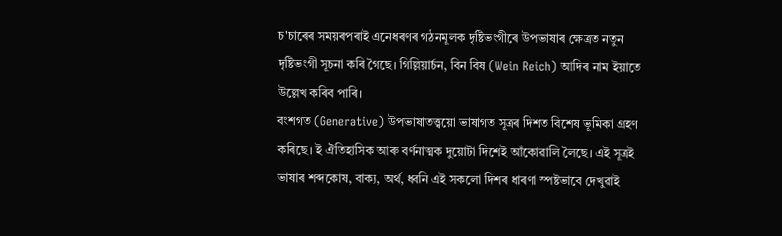চ'চাৰেৰ সময়ৰপৰাই এনেধৰণৰ গঠনমূলক দৃষ্টিভংগীৰে উপভাষাৰ ক্ষেত্ৰত নতুন দৃষ্টিভংগী সূচনা কৰি গৈছে। গিল্লিয়ার্চন, বিন বিষ (Wein Reich) আদিৰ নাম ইয়াতে উল্লেখ কৰিব পাৰি।
বংশগত (Generative) উপভাষাতত্ত্বয়ো ভাষাগত সূত্ৰৰ দিশত বিশেষ ভূমিকা গ্রহণ কৰিছে। ই ঐতিহাসিক আৰু বর্ণনাত্মক দুয়োটা দিশেই আঁকোৱালি লৈছে। এই সূত্রই ভাষাৰ শব্দকোষ, বাক্য, অর্থ, ধ্বনি এই সকলো দিশৰ ধাৰণা স্পষ্টভাবে দেখুৱাই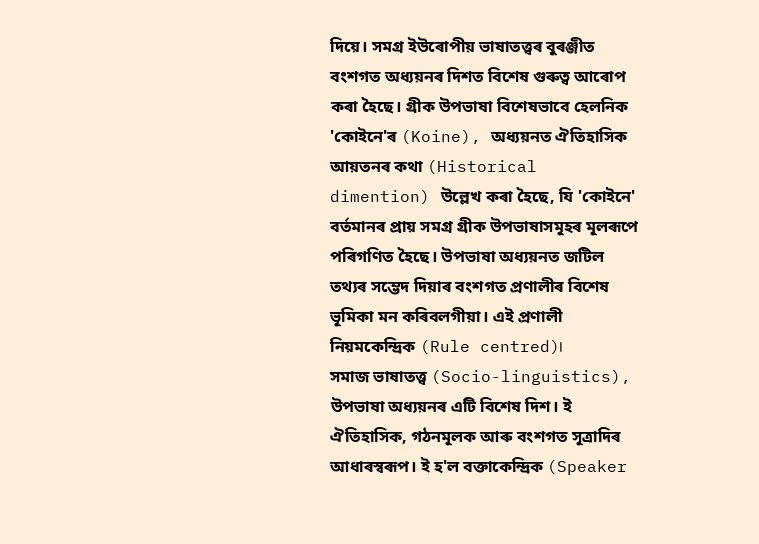দিয়ে। সমগ্র ইউৰোপীয় ভাষাতত্ত্বৰ বুৰঞ্জীত বংশগত অধ্যয়নৰ দিশত বিশেষ গুৰুত্ব আৰোপ কৰা হৈছে। গ্রীক উপভাষা বিশেষভাবে হেলনিক 'কোইনে'ৰ (Koine), অধ্যয়নত ঐতিহাসিক আয়তনৰ কথা (Historical dimention) উল্লেখ কৰা হৈছে, যি 'কোইনে' বর্তমানৰ প্রায় সমগ্র গ্রীক উপভাষাসমূহৰ মূলৰূপে পৰিগণিত হৈছে। উপভাষা অধ্যয়নত জটিল তথ্যৰ সম্ভেদ দিয়াৰ বংশগত প্রণালীৰ বিশেষ ভূমিকা মন কৰিবলগীয়া। এই প্রণালী নিয়মকেন্দ্রিক (Rule centred)।
সমাজ ভাষাতত্ত্ব (Socio-linguistics), উপভাষা অধ্যয়নৰ এটি বিশেষ দিশ। ই ঐতিহাসিক, গঠনমূলক আৰু বংশগত সূত্রাদিৰ আধাৰস্বৰূপ। ই হ'ল বক্তাকেন্দ্রিক (Speaker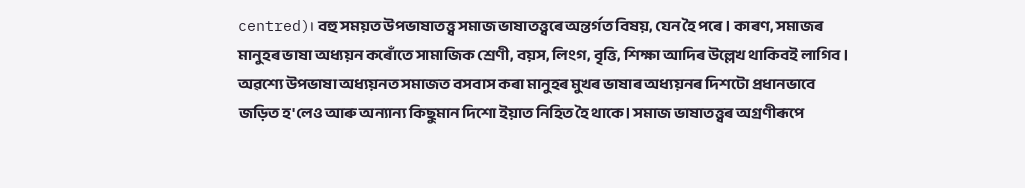centred)। বহু সময়ত উপভাষাতত্ত্ব সমাজ ভাষাতত্ত্বৰে অন্তৰ্গত বিষয়, যেন হৈ পৰে। কাৰণ, সমাজৰ মানুহৰ ভাষা অধ্যয়ন কৰোঁতে সামাজিক শ্রেণী, বয়স, লিংগ, বৃত্তি, শিক্ষা আদিৰ উল্লেখ থাকিবই লাগিব। অৱশ্যে উপভাষা অধ্যয়নত সমাজত বসবাস কৰা মানুহৰ মুখৰ ভাষাৰ অধ্যয়নৰ দিশটো প্রধানভাবে জড়িত হ'লেও আৰু অন্যান্য কিছুমান দিশো ইয়াত নিহিত হৈ থাকে। সমাজ ভাষাতত্ত্বৰ অগ্রণীৰূপে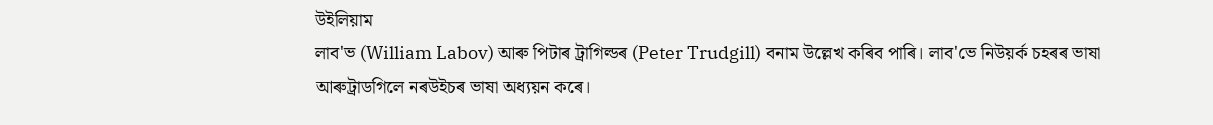উইলিয়াম
লাব'ভ (William Labov) আৰু পিটাৰ ট্ৰাগিল্ডৰ (Peter Trudgill) বনাম উল্লেখ কৰিব পাৰি। লাব'ভে নিউয়র্ক চহৰৰ ভাষা আৰুট্রাডগিলে নৰউইচৰ ভাষা অধ্যয়ন কৰে।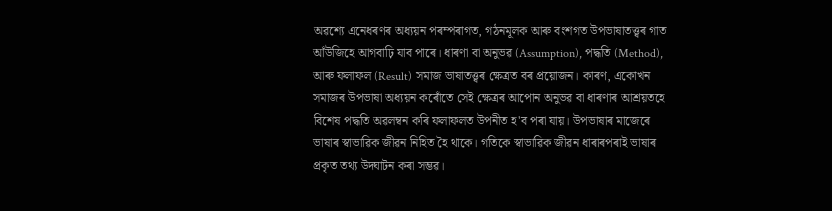অৱশ্যে এনেধৰণৰ অধ্যয়ন পৰম্পৰাগত, গঠনমূলক আৰু বংশগত উপভাষাতত্ত্বৰ গাত আঁউজিহে আগবাঢ়ি যাব পাৰে। ধাৰণা বা অনুভৱ (Assumption), পদ্ধতি (Method), আৰু ফলাফল (Result) সমাজ ভাষাতত্ত্বৰ ক্ষেত্ৰত বৰ প্ৰয়োজন। কাৰণ, একোখন সমাজৰ উপভাষা অধ্যয়ন কৰোঁতে সেই ক্ষেত্ৰৰ আপোন অনুভৱ বা ধাৰণাৰ আশ্ৰয়তহে বিশেষ পদ্ধতি অৱলম্বন কৰি ফলাফলত উপনীত হ'ব পৰা যায়। উপভাষাৰ মাজেৰে ভাষাৰ স্বাভাৱিক জীৱন নিহিত হৈ থাকে। গতিকে স্বাভাৱিক জীৱন ধাৰাৰপৰাই ভাষাৰ প্রকৃত তথ্য উদ্ঘাটন কৰা সম্ভৱ।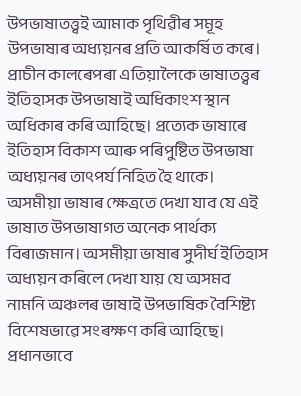উপভাষাতত্ত্বই আমাক পৃথিৱীৰ সমূহ উপভাষাৰ অধ্যয়নৰ প্ৰতি আকৰ্ষিত কৰে।
প্রাচীন কালৰেপৰা এতিয়ালৈকে ভাষাতত্ত্বৰ ইতিহাসক উপভাষাই অধিকাংশ স্থান অধিকাৰ কৰি আহিছে। প্রত্যেক ভাষাৰে ইতিহাস বিকাশ আৰু পৰিপুষ্টিত উপভাষা অধ্যয়নৰ তাৎপর্য নিহিত হৈ থাকে। অসমীয়া ভাষাৰ ক্ষেত্রতে দেখা যাব যে এই ভাষাত উপভাষাগত অনেক পার্থক্য বিৰাজমান। অসমীয়া ভাষাৰ সুদীর্ঘ ইতিহাস অধ্যয়ন কৰিলে দেখা যায় যে অসমব নামনি অঞ্চলৰ ভাষাই উপভাষিক বৈশিষ্ট্য বিশেষভাৱে সংৰক্ষণ কৰি আহিছে। প্রধানভাবে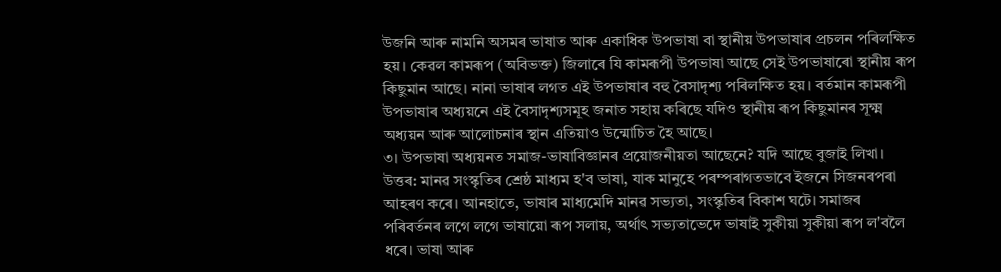উজনি আৰু নামনি অসমৰ ভাষাত আৰু একাধিক উপভাষা বা স্থানীয় উপভাষাৰ প্রচলন পৰিলক্ষিত হয়। কেৱল কামৰূপ (অবিভক্ত) জিলাৰে যি কামৰূপী উপভাষা আছে সেই উপভাষাৰো স্থানীয় ৰূপ কিছুমান আছে। নানা ভাষাৰ লগত এই উপভাষাৰ বহু বৈসাদৃশ্য পৰিলক্ষিত হয়। বর্তমান কামৰূপী উপভাষাৰ অধ্যয়নে এই বৈসাদৃশ্যসমূহ জনাত সহায় কৰিছে যদিও স্থানীয় ৰূপ কিছুমানৰ সূক্ষ্ম অধ্যয়ন আৰু আলোচনাৰ স্থান এতিয়াও উন্মোচিত হৈ আছে।
৩। উপভাষা অধ্যয়নত সমাজ-ভাষাবিজ্ঞানৰ প্ৰয়োজনীয়তা আছেনে? যদি আছে বুজাই লিখা।
উত্তৰ: মানৱ সংস্কৃতিৰ শ্ৰেষ্ঠ মাধ্যম হ'ব ভাষা, যাক মানুহে পৰম্পৰাগতভাবে ইজনে সিজনৰপৰা আহৰণ কৰে। আনহাতে, ভাষাৰ মাধ্যমেদি মানৱ সভ্যতা, সংস্কৃতিৰ বিকাশ ঘটে। সমাজৰ পৰিবৰ্তনৰ লগে লগে ভাষায়ো ৰূপ সলায়, অর্থাৎ সভ্যতাভেদে ভাষাই সুকীয়া সুকীয়া ৰূপ ল'বলৈ ধৰে। ভাষা আৰু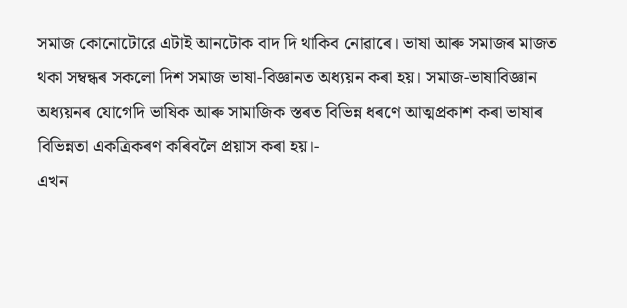সমাজ কোনোটোরে এটাই আনটোক বাদ দি থাকিব নোৱাৰে। ভাষা আৰু সমাজৰ মাজত থকা সম্বন্ধৰ সকলো দিশ সমাজ ভাষা-বিজ্ঞানত অধ্যয়ন কৰা হয়। সমাজ-ভাষাবিজ্ঞান অধ্যয়নৰ যোগেদি ভাষিক আৰু সামাজিক স্তৰত বিভিন্ন ধৰণে আত্মপ্রকাশ কৰা ভাষাৰ বিভিন্নতা একত্ৰিকৰণ কৰিবলৈ প্ৰয়াস কৰা হয়।-
এখন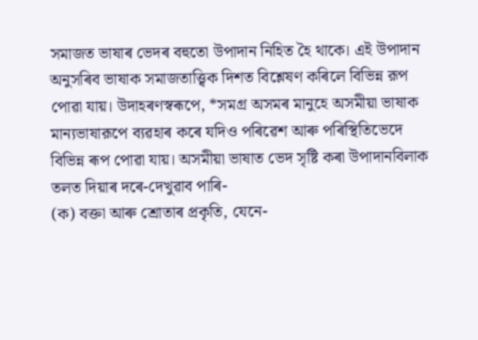সমাজত ভাষাৰ ভেদৰ বহুতো উপাদান নিহিত হৈ থাকে। এই উপাদান অনুসৰিব ভাষাক সমাজতাত্ত্বিক দিশত বিশ্লেষণ কৰিলে বিভিন্ন রূপ পোৱা যায়। উদাহৰণস্বৰূপে, *সমগ্ৰ অসমৰ মানুহে অসমীয়া ভাষাক মান্যভাষারূপে ব্যৱহাৰ কৰে যদিও পৰিৱেশ আৰু পৰিস্থিতিভেদে বিভিন্ন ৰূপ পোৱা যায়। অসমীয়া ভাষাত ভেদ সৃষ্টি কৰা উপাদানবিলাক তলত দিয়াৰ দৰে-দেখুৱাব পাৰি-
(ক) বক্তা আৰু শ্ৰোতাৰ প্রকৃতি, যেনে-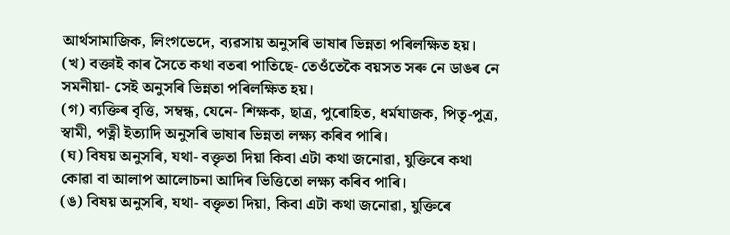আর্থসামাজিক, লিংগভেদে, ব্যৱসায় অনুসৰি ভাষাৰ ভিন্নতা পৰিলক্ষিত হয়।
(খ) বক্তাই কাৰ সৈতে কথা বতৰা পাতিছে- তেওঁতেকৈ বয়সত সৰু নে ডাঙৰ নে সমনীয়া- সেই অনুসৰি ভিন্নতা পৰিলক্ষিত হয়।
(গ) ব্যক্তিৰ বৃত্তি, সম্বন্ধ, যেনে- শিক্ষক, ছাত্র, পুৰোহিত, ধর্মযাজক, পিতৃ-পুত্র, স্বামী, পত্নী ইত্যাদি অনুসৰি ভাষাৰ ভিন্নতা লক্ষ্য কৰিব পাৰি।
(ঘ) বিষয় অনুসৰি, যথা- বক্তৃতা দিয়া কিবা এটা কথা জনোৱা, যুক্তিৰে কথা কোৱা বা আলাপ আলোচনা আদিৰ ভিত্তিতো লক্ষ্য কৰিব পাৰি।
(ঙ) বিষয় অনুসৰি, যথা- বক্তৃতা দিয়া, কিবা এটা কথা জনোৱা, যুক্তিৰে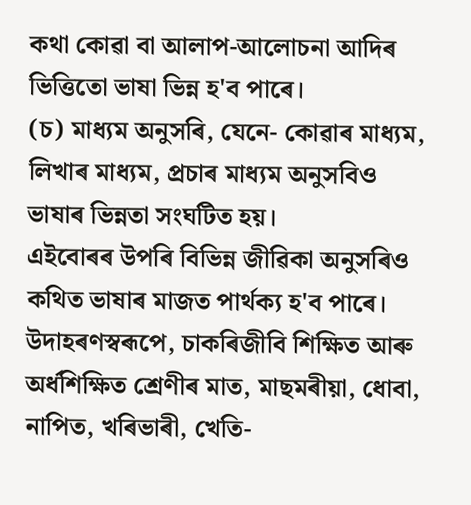কথা কোৱা বা আলাপ-আলোচনা আদিৰ ভিত্তিতো ভাষা ভিন্ন হ'ব পাৰে।
(চ) মাধ্যম অনুসৰি, যেনে- কোৱাৰ মাধ্যম, লিখাৰ মাধ্যম, প্ৰচাৰ মাধ্যম অনুসবিও ভাষাৰ ভিন্নতা সংঘটিত হয়।
এইবোৰৰ উপৰি বিভিন্ন জীৱিকা অনুসৰিও কথিত ভাষাৰ মাজত পাৰ্থক্য হ'ব পাৰে। উদাহৰণস্বৰূপে, চাকৰিজীবি শিক্ষিত আৰু অর্ধশিক্ষিত শ্ৰেণীৰ মাত, মাছমৰীয়া, ধোবা, নাপিত, খৰিভাৰী, খেতি-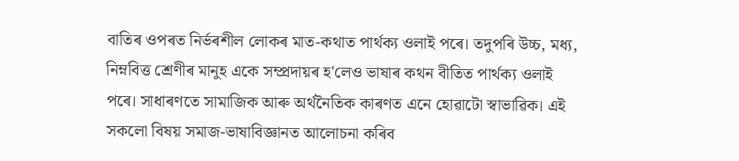বাতিৰ ওপৰত নিৰ্ভৰশীল লোকৰ মাত-কথাত পাৰ্থক্য ওলাই পৰে। তদুপৰি উচ্চ, মধ্য, নিম্নবিত্ত শ্ৰেণীৰ মানুহ একে সম্প্রদায়ৰ হ'লেও ভাষাৰ কথন বীতিত পার্থক্য ওলাই পৰে। সাধাৰণতে সামাজিক আৰু অর্থনৈতিক কাৰণত এনে হোৱাটো স্বাভাৱিক। এই সকলো বিষয় সমাজ-ভাষাবিজ্ঞানত আলোচনা কৰিব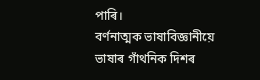পাৰি।
বর্ণনাত্মক ভাষাবিজ্ঞানীয়ে ভাষাৰ গাঁথনিক দিশৰ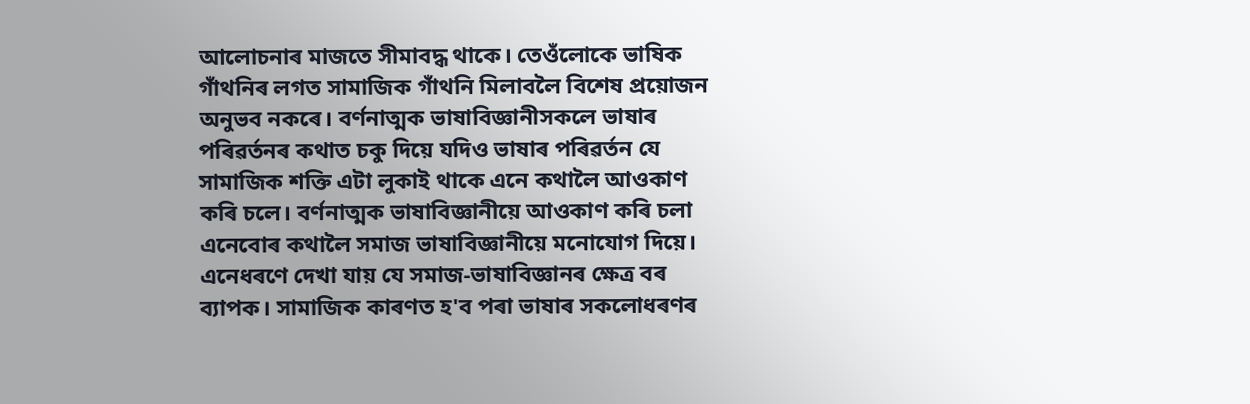আলোচনাৰ মাজতে সীমাবদ্ধ থাকে। তেওঁলোকে ভাষিক গাঁথনিৰ লগত সামাজিক গাঁথনি মিলাবলৈ বিশেষ প্রয়োজন অনুভব নকৰে। বৰ্ণনাত্মক ভাষাবিজ্ঞানীসকলে ভাষাৰ পৰিৱৰ্তনৰ কথাত চকু দিয়ে যদিও ভাষাৰ পৰিৱৰ্তন যে সামাজিক শক্তি এটা লুকাই থাকে এনে কথালৈ আওকাণ কৰি চলে। বর্ণনাত্মক ভাষাবিজ্ঞানীয়ে আওকাণ কৰি চলা এনেবোৰ কথালৈ সমাজ ভাষাবিজ্ঞানীয়ে মনোযোগ দিয়ে।
এনেধৰণে দেখা যায় যে সমাজ-ভাষাবিজ্ঞানৰ ক্ষেত্ৰ বৰ ব্যাপক। সামাজিক কাৰণত হ'ব পৰা ভাষাৰ সকলোধৰণৰ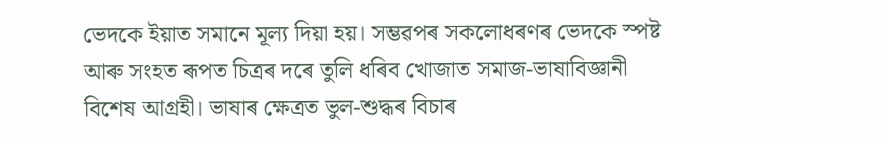ভেদকে ইয়াত সমানে মূল্য দিয়া হয়। সম্ভৱপৰ সকলোধৰণৰ ভেদকে স্পষ্ট আৰু সংহত ৰূপত চিত্ৰৰ দৰে তুলি ধৰিব খোজাত সমাজ-ভাষাবিজ্ঞানী
বিশেষ আগ্রহী। ভাষাৰ ক্ষেত্ৰত ভুল-শুদ্ধৰ বিচাৰ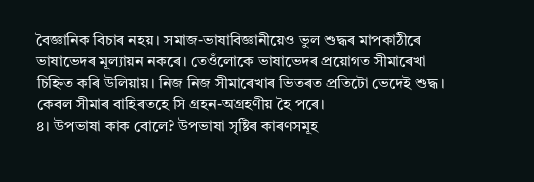বৈজ্ঞানিক বিচাৰ নহয়। সমাজ-ভাষাবিজ্ঞানীয়েও ভুল শুদ্ধৰ মাপকাঠীৰে ভাষাভেদৰ মূল্যায়ন নকৰে। তেওঁলোকে ভাষাভেদৰ প্ৰয়োগত সীমাৰেখা চিহ্নিত কৰি উলিয়ায়। নিজ নিজ সীমাৰেখাৰ ভিতৰত প্রতিটো ভেদেই শুদ্ধ। কেবল সীমাৰ বাহিৰতহে সি গ্রহন-অগ্রহণীয় হৈ পৰে।
৪। উপভাষা কাক বোলে? উপভাষা সৃষ্টিৰ কাৰণসমূহ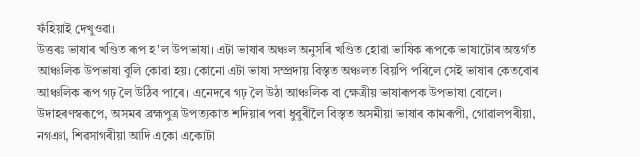ফঁহিয়াই দেখুওৱা।
উত্তৰঃ ভাষাৰ খণ্ডিত ৰূপ হ'ল উপভাষা। এটা ভাষাৰ অঞ্চল অনুসৰি খণ্ডিত হোৱা ভাষিক ৰূপকে ভাষাটোৰ অন্তৰ্গত আঞ্চলিক উপভাষা বুলি কোৱা হয়। কোনো এটা ভাষা সম্প্রদায় বিস্তৃত অঞ্চলত বিয়পি পৰিলে সেই ভাষাৰ কেতবোৰ আঞ্চলিক ৰূপ গঢ় লৈ উঠিব পাৰে। এনেদৰে গঢ় লৈ উঠা আঞ্চলিক বা ক্ষেত্রীয় ভাষাৰূপক উপভাষা বোলে। উদাহৰণস্বৰূপে, অসমৰ ব্ৰহ্মপুত্ৰ উপত্যকাত শদিয়াৰ পৰা ধুবুৰীলৈ বিস্তৃত অসমীয়া ভাষাৰ কামৰূপী, গোৱালপৰীয়া, নগঞা, শিৱসাগৰীয়া আদি একো একোটা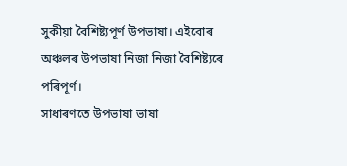সুকীয়া বৈশিষ্ট্যপূর্ণ উপভাষা। এইবোৰ অঞ্চলৰ উপভাষা নিজা নিজা বৈশিষ্ট্যৰে পৰিপূৰ্ণ।
সাধাৰণতে উপভাষা ভাষা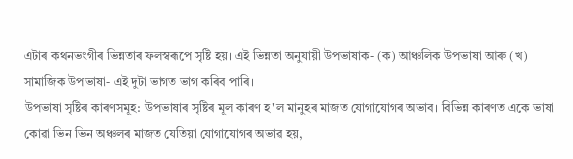এটাৰ কথনভংগীৰ ভিন্নতাৰ ফলস্বৰূপে সৃষ্টি হয়। এই ভিন্নতা অনুযায়ী উপভাষাক- (ক) আঞ্চলিক উপভাষা আৰু (খ) সামাজিক উপভাষা- এই দুটা ভাগত ভাগ কৰিব পাৰি।
উপভাষা সৃষ্টিৰ কাৰণসমূহ: উপভাষাৰ সৃষ্টিৰ মূল কাৰণ হ'ল মানুহৰ মাজত যোগাযোগৰ অভাব। বিভিন্ন কাৰণত একে ভাষা কোৱা ভিন ভিন অঞ্চলৰ মাজত যেতিয়া যোগাযোগৰ অভাৱ হয়,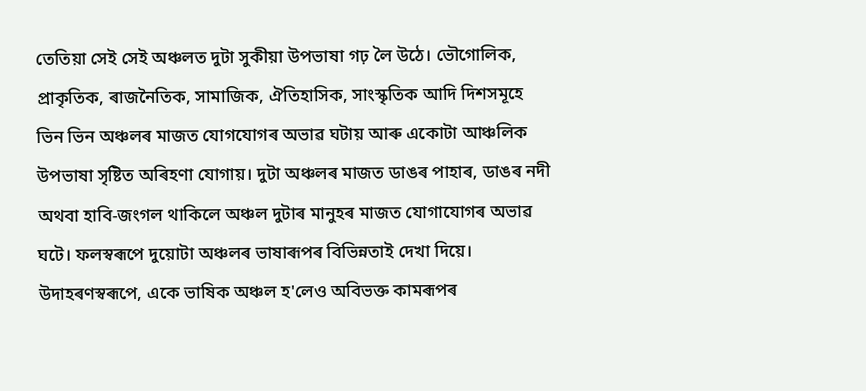তেতিয়া সেই সেই অঞ্চলত দুটা সুকীয়া উপভাষা গঢ় লৈ উঠে। ভৌগোলিক, প্রাকৃতিক, ৰাজনৈতিক, সামাজিক, ঐতিহাসিক, সাংস্কৃতিক আদি দিশসমূহে ভিন ভিন অঞ্চলৰ মাজত যোগযোগৰ অভাৱ ঘটায় আৰু একোটা আঞ্চলিক উপভাষা সৃষ্টিত অৰিহণা যোগায়। দুটা অঞ্চলৰ মাজত ডাঙৰ পাহাৰ, ডাঙৰ নদী অথবা হাবি-জংগল থাকিলে অঞ্চল দুটাৰ মানুহৰ মাজত যোগাযোগৰ অভাৱ ঘটে। ফলস্বৰূপে দুয়োটা অঞ্চলৰ ভাষাৰূপৰ বিভিন্নতাই দেখা দিয়ে। উদাহৰণস্বৰূপে, একে ভাষিক অঞ্চল হ'লেও অবিভক্ত কামৰূপৰ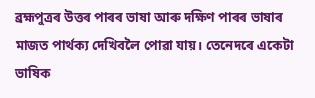ব্ৰহ্মপুত্ৰৰ উত্তৰ পাৰৰ ভাষা আৰু দক্ষিণ পাৰৰ ভাষাৰ মাজত পাৰ্থক্য দেখিবলৈ পোৱা যায়। তেনেদৰে একেটা ভাষিক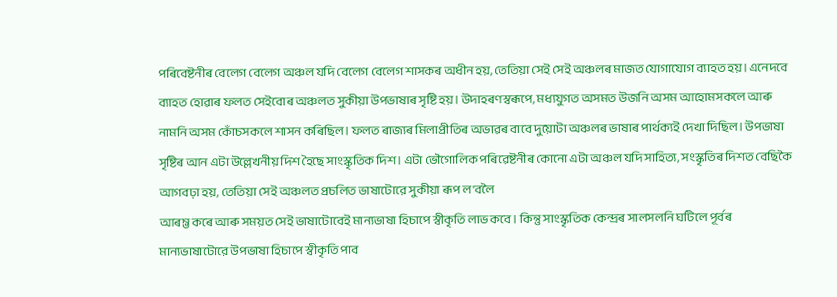পৰিবেষ্টনীৰ বেলেগ বেলেগ অঞ্চল যদি বেলেগ বেলেগ শাসকৰ অধীন হয়, তেতিয়া সেই সেই অঞ্চলৰ মাজত যোগাযোগ ব্যাহত হয়। এনেদবে ব্যাহত হোৱাৰ ফলত সেইবোৰ অঞ্চলত সুকীয়া উপভাষাৰ সৃষ্টি হয়। উদাহৰণস্বৰূপে, মধ্যযুগত অসমত উজনি অসম আহোমসকলে আৰু নামনি অসম কোঁচসকলে শাসন কৰিছিল। ফলত ৰাজ্যৰ মিলাপ্ৰীতিৰ অভাৱৰ বাবে দুয়োটা অঞ্চলৰ ভাষাৰ পাৰ্থক্যই দেখা দিছিল। উপভাষা সৃষ্টিৰ আন এটা উল্লেখনীয় দিশ হৈছে সাংস্কৃতিক দিশ। এটা ভৌগোলিক পৰিৱেষ্টনীৰ কোনো এটা অঞ্চল যদি সাহিত্য, সংস্কৃতিৰ দিশত বেছিকৈ আগবঢ়া হয়, তেতিয়া সেই অঞ্চলত প্রচলিত ভাষাটোরে সুকীয়া ৰূপ ল'বলৈ
আৰম্ভ কৰে আৰু সময়ত সেই ভাষাটোবেই মান্যভাষা হিচাপে স্বীকৃতি লাভ কবে। কিন্তু সাংস্কৃতিক কেন্দ্ৰৰ সালসলনি ঘটিলে পূর্বৰ মান্যভাষাটোরে উপভাষা হিচাপে স্বীকৃতি পাব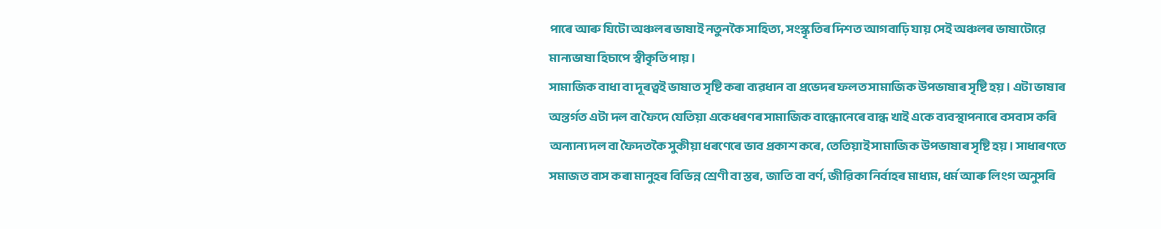পাৰে আৰু যিটো অঞ্চলৰ ভাষাই নতুনকৈ সাহিত্য, সংস্কৃতিৰ দিশত আগবাঢ়ি যায় সেই অঞ্চলৰ ভাষাটোরে মান্যভাষা হিচাপে স্বীকৃতি পায়।
সামাজিক বাধা বা দূৰত্বই ভাষাত সৃষ্টি কৰা ব্যৱধান বা প্রভেদৰ ফলত সামাজিক উপভাষাৰ সৃষ্টি হয়। এটা ভাষাৰ অন্তৰ্গত এটা দল বা ফৈদে যেতিয়া একেধৰণৰ সামাজিক বান্ধোনেৰে বান্ধ খাই একে ব্যবস্থাপনাৰে বসবাস কৰি অন্যান্য দল বা ফৈদতকৈ সুকীয়া ধৰণেৰে ভাব প্রকাশ কৰে, তেতিয়াই সামাজিক উপভাষাৰ সৃষ্টি হয়। সাধাৰণতে সমাজত বাস কৰা মানুহৰ বিভিন্ন শ্রেণী বা স্তৰ, জাতি বা বর্ণ, জীৱিকা নিৰ্বাহৰ মাধ্যম, ধৰ্ম আৰু লিংগ অনুসৰি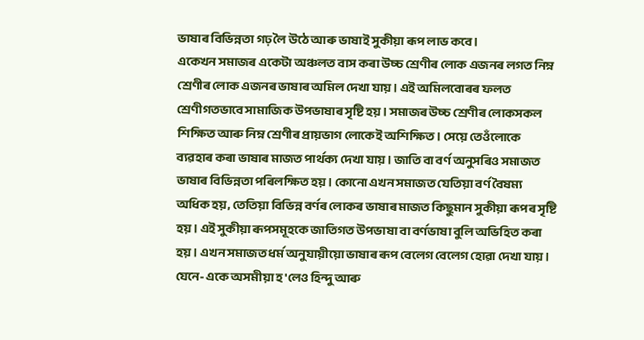ভাষাৰ বিভিন্নতা গঢ় লৈ উঠে আৰু ভাষাই সুকীয়া ৰূপ লাভ কবে।
একেখন সমাজৰ একেটা অঞ্চলত বাস কৰা উচ্চ শ্ৰেণীৰ লোক এজনৰ লগত নিম্ন শ্ৰেণীৰ লোক এজনৰ ভাষাৰ অমিল দেখা যায়। এই অমিলবোৰৰ ফলত শ্রেণীগতভাবে সামাজিক উপভাষাৰ সৃষ্টি হয়। সমাজৰ উচ্চ শ্ৰেণীৰ লোকসকল শিক্ষিত আৰু নিম্ন শ্ৰেণীৰ প্ৰায়ভাগ লোকেই অশিক্ষিত। সেয়ে তেওঁলোকে ব্যৱহাৰ কৰা ভাষাৰ মাজত পার্থক্য দেখা যায়। জাতি বা বৰ্ণ অনুসৰিও সমাজত ভাষাৰ বিভিন্নতা পৰিলক্ষিত হয়। কোনো এখন সমাজত যেতিয়া বর্ণ বৈষম্য অধিক হয়, তেতিয়া বিভিন্ন বৰ্ণৰ লোকৰ ভাষাৰ মাজত কিছুমান সুকীয়া ৰূপৰ সৃষ্টি হয়। এই সুকীয়া ৰূপসমূহকে জাতিগত উপভাষা বা বর্ণভাষা বুলি অভিহিত কৰা হয়। এখন সমাজত ধর্ম অনুযায়ীয়ো ভাষাৰ ৰূপ বেলেগ বেলেগ হোৱা দেখা যায়। যেনে- একে অসমীয়া হ'লেও হিন্দু আৰু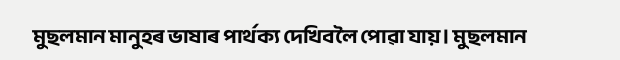মুছলমান মানুহৰ ভাষাৰ পাৰ্থক্য দেখিবলৈ পোৱা যায়। মুছলমান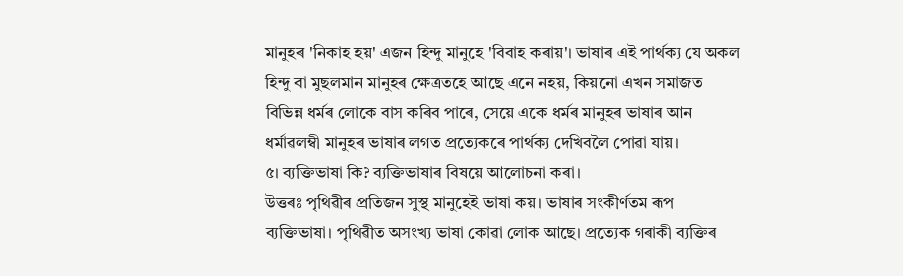মানুহৰ 'নিকাহ হয়' এজন হিন্দু মানুহে 'বিবাহ কৰায়'। ভাষাৰ এই পার্থক্য যে অকল হিন্দু বা মুছলমান মানুহৰ ক্ষেত্ৰতহে আছে এনে নহয়, কিয়নো এখন সমাজত বিভিন্ন ধৰ্মৰ লোকে বাস কৰিব পাৰে, সেয়ে একে ধৰ্মৰ মানুহৰ ভাষাৰ আন ধৰ্মাৱলম্বী মানুহৰ ভাষাৰ লগত প্ৰত্যেকৰে পাৰ্থক্য দেখিবলৈ পোৱা যায়।
৫। ব্যক্তিভাষা কি? ব্যক্তিভাষাৰ বিষয়ে আলোচনা কৰা।
উত্তৰঃ পৃথিৱীৰ প্ৰতিজন সুস্থ মানুহেই ভাষা কয়। ভাষাৰ সংকীর্ণতম ৰূপ ব্যক্তিভাষা। পৃথিৱীত অসংখ্য ভাষা কোৱা লোক আছে। প্রত্যেক গৰাকী ব্যক্তিৰ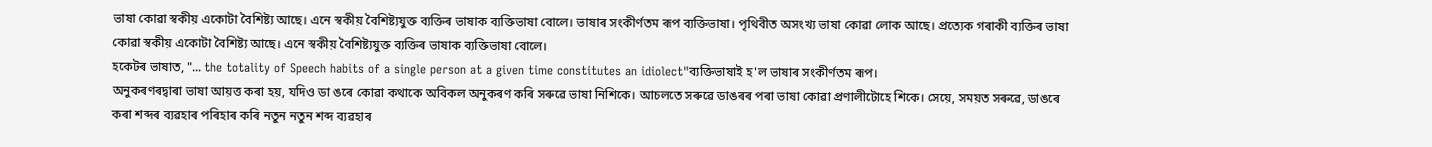ভাষা কোৱা স্বকীয় একোটা বৈশিষ্ট্য আছে। এনে স্বকীয় বৈশিষ্ট্যযুক্ত ব্যক্তিৰ ভাষাক ব্যক্তিভাষা বোলে। ভাষাৰ সংকীৰ্ণতম ৰূপ ব্যক্তিভাষা। পৃথিবীত অসংখ্য ভাষা কোৱা লোক আছে। প্রত্যেক গৰাকী ব্যক্তিৰ ভাষা কোৱা স্বকীয় একোটা বৈশিষ্ট্য আছে। এনে স্বকীয় বৈশিষ্ট্যযুক্ত ব্যক্তিৰ ভাষাক ব্যক্তিভাষা বোলে।
হকেটৰ ভাষাত, "... the totality of Speech habits of a single person at a given time constitutes an idiolect"ব্যক্তিভাষাই হ'ল ভাষাৰ সংকীর্ণতম ৰূপ।
অনুকৰণৰদ্বাৰা ভাষা আয়ত্ত কৰা হয়, যদিও ডা ঙৰে কোৱা কথাকে অবিকল অনুকৰণ কৰি সৰুৱে ভাষা নিশিকে। আচলতে সৰুৱে ডাঙৰৰ পৰা ভাষা কোৱা প্ৰণালীটোহে শিকে। সেয়ে, সময়ত সৰুৱে, ডাঙৰে কৰা শব্দৰ ব্যৱহাৰ পৰিহাৰ কৰি নতুন নতুন শব্দ ব্যৱহাৰ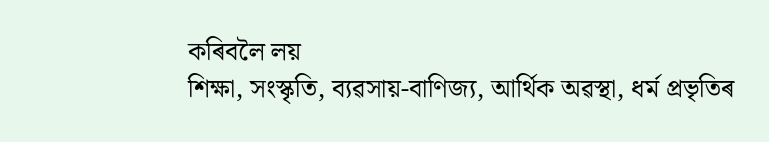কৰিবলৈ লয়
শিক্ষা, সংস্কৃতি, ব্যৱসায়-বাণিজ্য, আর্থিক অৱস্থা, ধর্ম প্রভৃতিৰ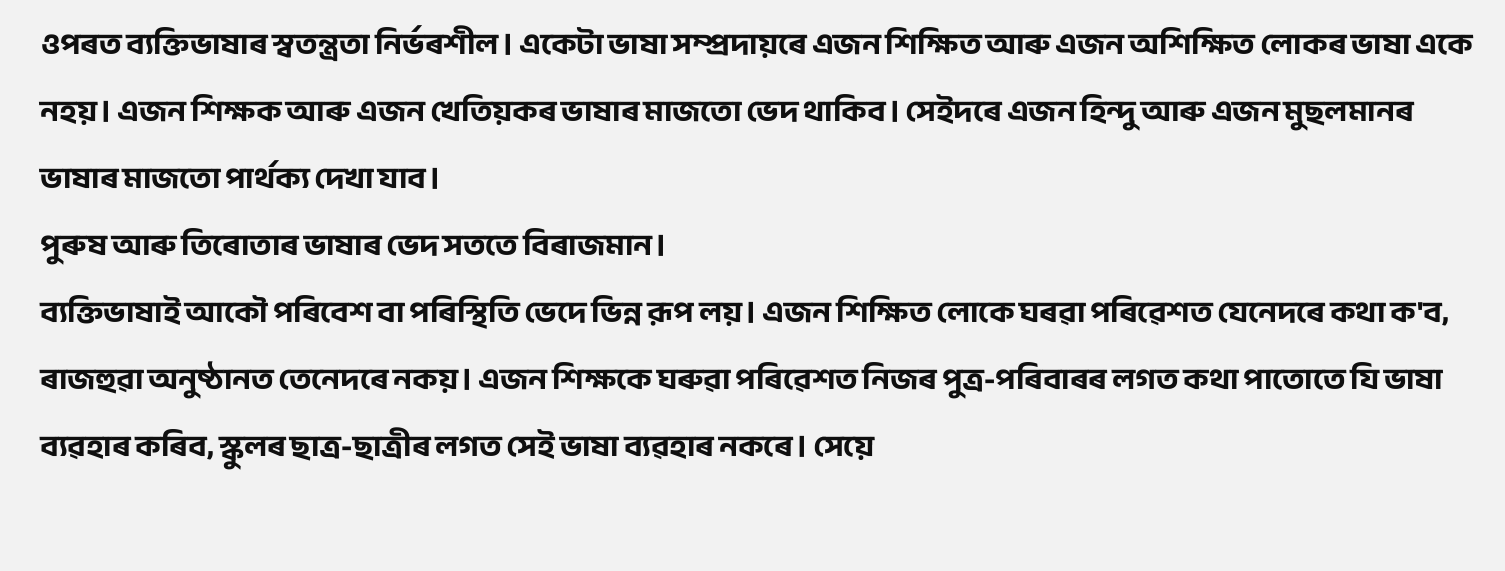ওপৰত ব্যক্তিভাষাৰ স্বতন্ত্রতা নির্ভৰশীল। একেটা ভাষা সম্প্রদায়ৰে এজন শিক্ষিত আৰু এজন অশিক্ষিত লোকৰ ভাষা একে নহয়। এজন শিক্ষক আৰু এজন খেতিয়কৰ ভাষাৰ মাজতো ভেদ থাকিব। সেইদৰে এজন হিন্দু আৰু এজন মুছলমানৰ ভাষাৰ মাজতো পার্থক্য দেখা যাব।
পুৰুষ আৰু তিৰোতাৰ ভাষাৰ ভেদ সততে বিৰাজমান।
ব্যক্তিভাষাই আকৌ পৰিবেশ বা পৰিস্থিতি ভেদে ভিন্ন রূপ লয়। এজন শিক্ষিত লোকে ঘৰৱা পৰিৱেশত যেনেদৰে কথা ক'ব, ৰাজহুৱা অনুষ্ঠানত তেনেদৰে নকয়। এজন শিক্ষকে ঘৰুৱা পৰিৱেশত নিজৰ পুত্ৰ-পৰিবাৰৰ লগত কথা পাতোতে যি ভাষা ব্যৱহাৰ কৰিব, স্কুলৰ ছাত্ৰ-ছাত্ৰীৰ লগত সেই ভাষা ব্যৱহাৰ নকৰে। সেয়ে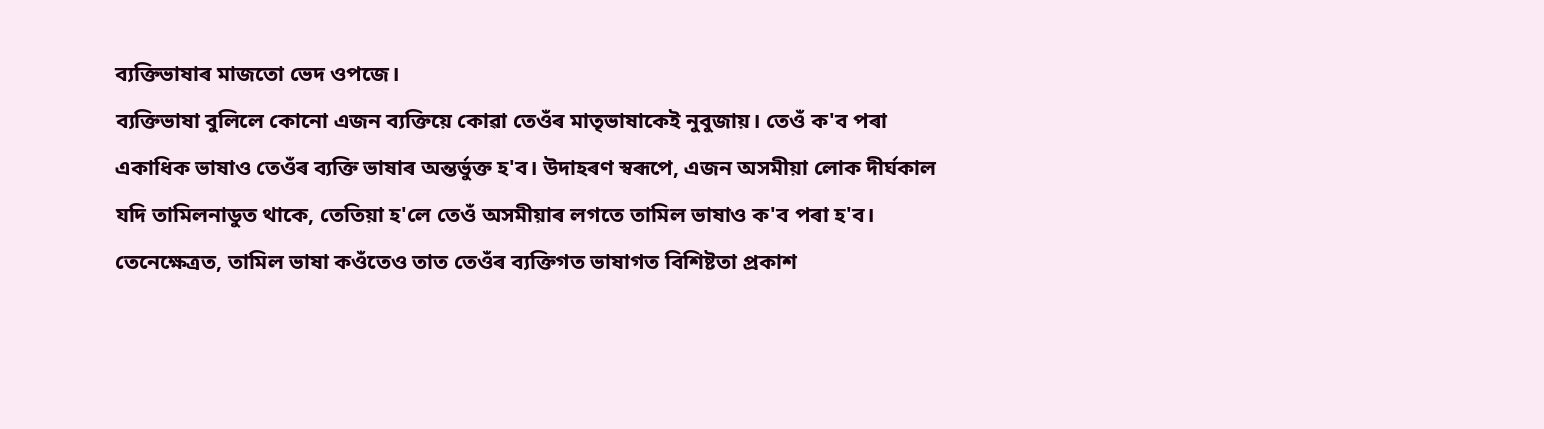ব্যক্তিভাষাৰ মাজতো ভেদ ওপজে।
ব্যক্তিভাষা বুলিলে কোনো এজন ব্যক্তিয়ে কোৱা তেওঁৰ মাতৃভাষাকেই নুবুজায়। তেওঁ ক'ব পৰা একাধিক ভাষাও তেওঁৰ ব্যক্তি ভাষাৰ অন্তর্ভুক্ত হ'ব। উদাহৰণ স্বৰূপে, এজন অসমীয়া লোক দীর্ঘকাল যদি তামিলনাডুত থাকে, তেতিয়া হ'লে তেওঁ অসমীয়াৰ লগতে তামিল ভাষাও ক'ব পৰা হ'ব। তেনেক্ষেত্রত, তামিল ভাষা কওঁতেও তাত তেওঁৰ ব্যক্তিগত ভাষাগত বিশিষ্টতা প্রকাশ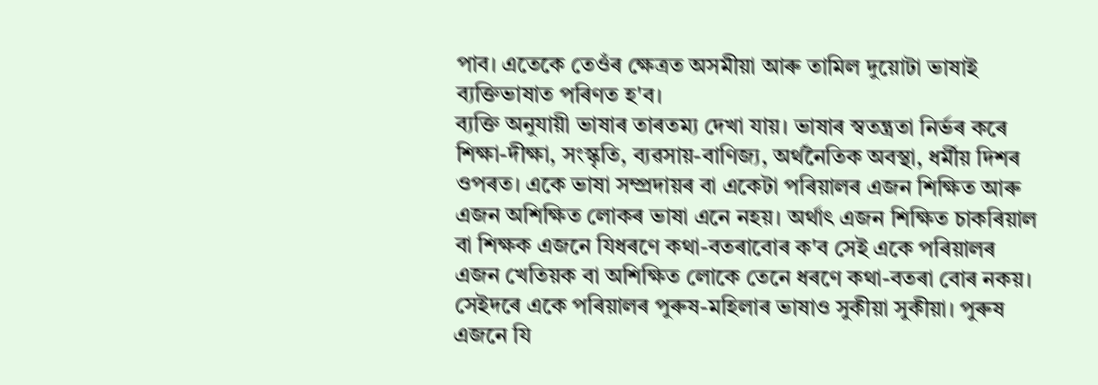পাব। এতেকে তেওঁৰ ক্ষেত্ৰত অসমীয়া আৰু তামিল দুয়োটা ভাষাই ব্যক্তিভাষাত পৰিণত হ'ব।
ব্যক্তি অনুযায়ী ভাষাৰ তাৰতম্য দেখা যায়। ভাষাৰ স্বতন্ত্রতা নিৰ্ভৰ কৰে শিক্ষা-দীক্ষা, সংস্কৃতি, ব্যৱসায়-বাণিজ্য, অর্থনৈতিক অবস্থা, ধর্মীয় দিশৰ ওপৰত। একে ভাষা সম্প্রদায়ৰ বা একেটা পৰিয়ালৰ এজন শিক্ষিত আৰু এজন অশিক্ষিত লোকৰ ভাষা এনে নহয়। অর্থাৎ এজন শিক্ষিত চাকৰিয়াল বা শিক্ষক এজনে যিধৰণে কথা-বতৰাবোৰ ক'ব সেই একে পৰিয়ালৰ এজন খেতিয়ক বা অশিক্ষিত লোকে তেনে ধৰণে কথা-বতৰা বোৰ নকয়। সেইদৰে একে পৰিয়ালৰ পুৰুষ-মহিলাৰ ভাষাও সুকীয়া সুকীয়া। পুৰুষ এজনে যি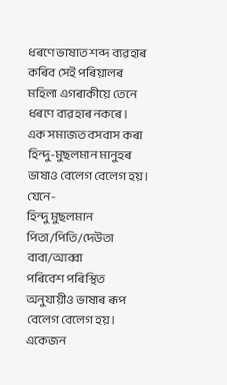ধৰণে ভাষাত শব্দ ব্যৱহাৰ কৰিব সেই পৰিয়ালৰ মহিলা এগৰাকীয়ে তেনে ধৰণে ব্যৱহাৰ নকৰে।
এক সমাজত বসবাস কৰা হিন্দু-মুছলমান মানুহৰ ভাষাও বেলেগ বেলেগ হয়। যেনে-
হিন্দু মুছলমান
পিতা/পিতি/দেউতা বাবা/আব্বা
পৰিবেশ পৰিস্থিত অনুযায়ীও ভাষাৰ ৰূপ বেলেগ বেলেগ হয়। একেজন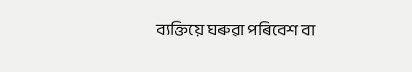ব্যক্তিয়ে ঘৰুৱা পৰিবেশ বা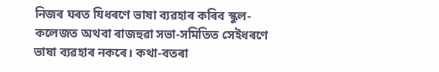নিজৰ ঘৰত যিধৰণে ভাষা ব্যৱহাৰ কৰিব স্কুল-কলেজত অথবা ৰাজহুৱা সভা-সমিতিত সেইধৰণে ভাষা ব্যৱহাৰ নকৰে। কথা-বতৰা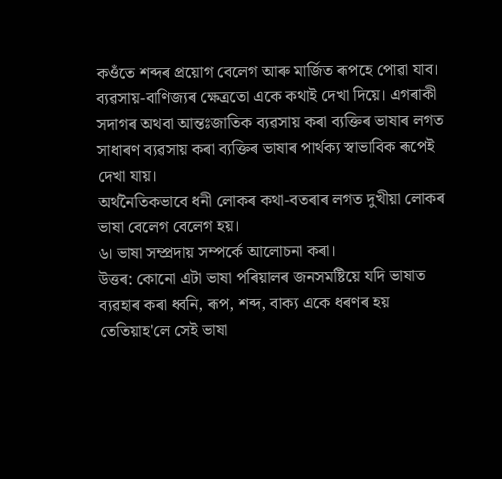কওঁতে শব্দৰ প্রয়োগ বেলেগ আৰু মার্জিত ৰূপহে পোৱা যাব।
ব্যৱসায়-বাণিজ্যৰ ক্ষেত্ৰতো একে কথাই দেখা দিয়ে। এগৰাকী সদাগৰ অথবা আন্তঃজাতিক ব্যৱসায় কৰা ব্যক্তিৰ ভাষাৰ লগত সাধাৰণ ব্যৱসায় কৰা ব্যক্তিৰ ভাষাৰ পার্থক্য স্বাভাবিক ৰূপেই দেখা যায়।
অর্থনৈতিকভাবে ধনী লোকৰ কথা-বতৰাৰ লগত দুখীয়া লোকৰ ভাষা বেলেগ বেলেগ হয়।
৬। ভাষা সম্প্রদায় সম্পর্কে আলোচনা কৰা।
উত্তৰ: কোনো এটা ভাষা পৰিয়ালৰ জনসমষ্টিয়ে যদি ভাষাত ব্যৱহাৰ কৰা ধ্বনি, ৰূপ, শব্দ, বাক্য একে ধৰণৰ হয় তেতিয়াহ'লে সেই ভাষা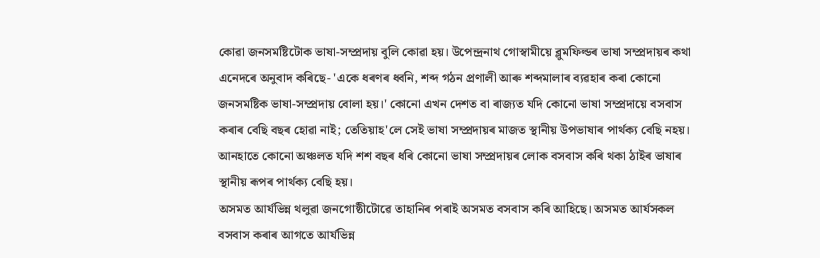কোৱা জনসমষ্টিটোক ভাষা-সম্প্রদায় বুলি কোৱা হয়। উপেন্দ্রনাথ গোস্বামীয়ে ব্লুমফিল্ডৰ ভাষা সম্প্ৰদায়ৰ কথা এনেদৰে অনুবাদ কৰিছে- 'একে ধৰণৰ ধ্বনি, শব্দ গঠন প্রণালী আৰু শব্দমালাৰ ব্যৱহাৰ কৰা কোনো জনসমষ্টিক ভাষা-সম্প্রদায় বোলা হয়।' কোনো এখন দেশত বা ৰাজ্যত যদি কোনো ভাষা সম্প্রদায়ে বসবাস কৰাৰ বেছি বছৰ হোৱা নাই; তেতিয়াহ'লে সেই ভাষা সম্প্ৰদায়ৰ মাজত স্থানীয় উপভাষাৰ পাৰ্থক্য বেছি নহয়। আনহাতে কোনো অঞ্চলত যদি শশ বছৰ ধৰি কোনো ভাষা সম্প্রদায়ৰ লোক বসবাস কৰি থকা ঠাইৰ ভাষাৰ স্থানীয় ৰূপৰ পাৰ্থক্য বেছি হয়।
অসমত আর্যভিন্ন থলুৱা জনগোষ্ঠীটোৱে তাহানিৰ পৰাই অসমত বসবাস কৰি আহিছে। অসমত আর্যসকল বসবাস কৰাৰ আগতে আৰ্যভিন্ন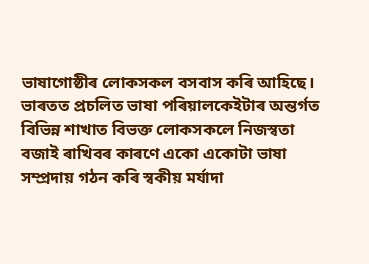ভাষাগোষ্ঠীৰ লোকসকল বসবাস কৰি আহিছে। ভাৰতত প্রচলিত ভাষা পৰিয়ালকেইটাৰ অন্তৰ্গত বিভিন্ন শাখাত বিভক্ত লোকসকলে নিজস্বতা বজাই ৰাখিবৰ কাৰণে একো একোটা ভাষা সম্প্রদায় গঠন কৰি স্বকীয় মর্যাদা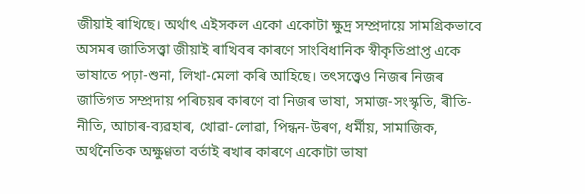জীয়াই ৰাখিছে। অর্থাৎ এইসকল একো একোটা ক্ষুদ্র সম্প্রদায়ে সামগ্রিকভাবে অসমৰ জাতিসত্ত্বা জীয়াই ৰাখিবৰ কাৰণে সাংবিধানিক স্বীকৃতিপ্রাপ্ত একে ভাষাতে পঢ়া-শুনা, লিখা-মেলা কৰি আহিছে। তৎসত্ত্বেও নিজৰ নিজৰ জাতিগত সম্প্রদায় পৰিচয়ৰ কাৰণে বা নিজৰ ভাষা, সমাজ-সংস্কৃতি, ৰীতি-নীতি, আচাৰ-ব্যৱহাৰ, খোৱা-লোৱা, পিন্ধন-উৰণ, ধর্মীয়, সামাজিক, অর্থনৈতিক অক্ষুণ্ণতা বৰ্তাই ৰখাৰ কাৰণে একোটা ভাষা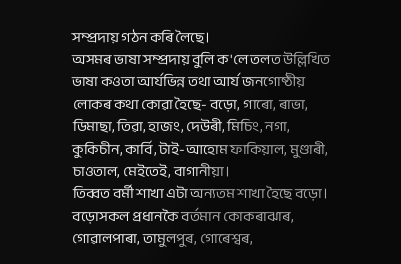সম্প্রদায় গঠন কৰি লৈছে।
অসমৰ ভাষা সম্প্রদায় বুলি ক'লে তলত উল্লিখিত ভাষা কওতা আর্যভিন্ন তথা আর্য জনগোষ্ঠীয় লোকৰ কথা কোৱা হৈছে- বড়ো, গাৰো, ৰাভা, ডিমাছা, তিৱা, হাজং, দেউৰী, মিচিং, নগা, কুকিচীন, কার্বি, টাই-আহোম ফাকিয়াল, মুণ্ডাৰী, চাওতাল, মেইতেই, বাগানীয়া।
তিব্বত বর্মী শাখা এটা অন্যতম শাখা হৈছে বড়ো। বড়োসকল প্রধানকৈ বর্তমান কোকৰাঝাৰ, গোৱালপাৰা, তামুলপুৰ, গোৰেশ্বৰ,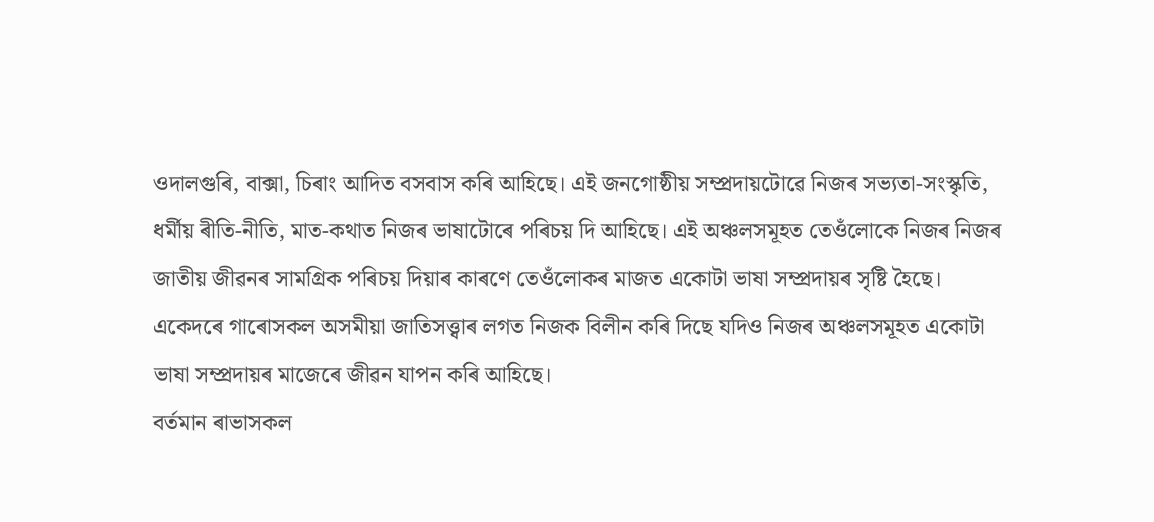ওদালগুৰি, বাক্সা, চিৰাং আদিত বসবাস কৰি আহিছে। এই জনগোষ্ঠীয় সম্প্রদায়টোৱে নিজৰ সভ্যতা-সংস্কৃতি, ধর্মীয় ৰীতি-নীতি, মাত-কথাত নিজৰ ভাষাটোৰে পৰিচয় দি আহিছে। এই অঞ্চলসমূহত তেওঁলোকে নিজৰ নিজৰ জাতীয় জীৱনৰ সামগ্রিক পৰিচয় দিয়াৰ কাৰণে তেওঁলোকৰ মাজত একোটা ভাষা সম্প্রদায়ৰ সৃষ্টি হৈছে। একেদৰে গাৰোসকল অসমীয়া জাতিসত্ত্বাৰ লগত নিজক বিলীন কৰি দিছে যদিও নিজৰ অঞ্চলসমূহত একোটা ভাষা সম্প্ৰদায়ৰ মাজেৰে জীৱন যাপন কৰি আহিছে।
বর্তমান ৰাভাসকল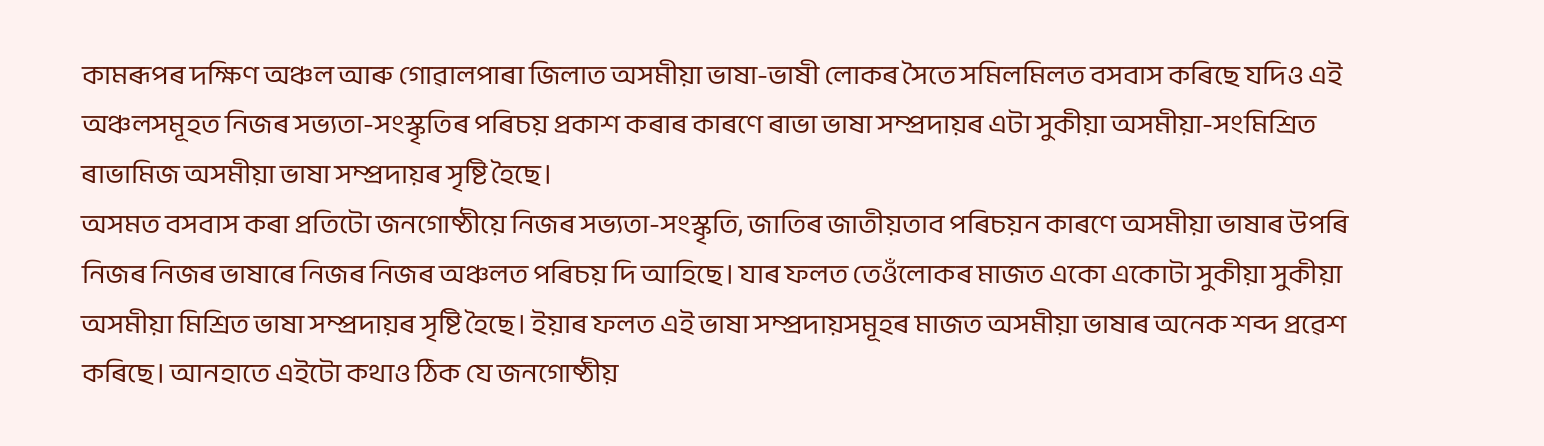কামৰূপৰ দক্ষিণ অঞ্চল আৰু গোৱালপাৰা জিলাত অসমীয়া ভাষা-ভাষী লোকৰ সৈতে সমিলমিলত বসবাস কৰিছে যদিও এই অঞ্চলসমূহত নিজৰ সভ্যতা-সংস্কৃতিৰ পৰিচয় প্রকাশ কৰাৰ কাৰণে ৰাভা ভাষা সম্প্রদায়ৰ এটা সুকীয়া অসমীয়া-সংমিশ্রিত ৰাভামিজ অসমীয়া ভাষা সম্প্ৰদায়ৰ সৃষ্টি হৈছে।
অসমত বসবাস কৰা প্ৰতিটো জনগোষ্ঠীয়ে নিজৰ সভ্যতা-সংস্কৃতি, জাতিৰ জাতীয়তাব পৰিচয়ন কাৰণে অসমীয়া ভাষাৰ উপৰি নিজৰ নিজৰ ভাষাৰে নিজৰ নিজৰ অঞ্চলত পৰিচয় দি আহিছে। যাৰ ফলত তেওঁলোকৰ মাজত একো একোটা সুকীয়া সুকীয়া অসমীয়া মিশ্রিত ভাষা সম্প্রদায়ৰ সৃষ্টি হৈছে। ইয়াৰ ফলত এই ভাষা সম্প্রদায়সমূহৰ মাজত অসমীয়া ভাষাৰ অনেক শব্দ প্রৱেশ কৰিছে। আনহাতে এইটো কথাও ঠিক যে জনগোষ্ঠীয়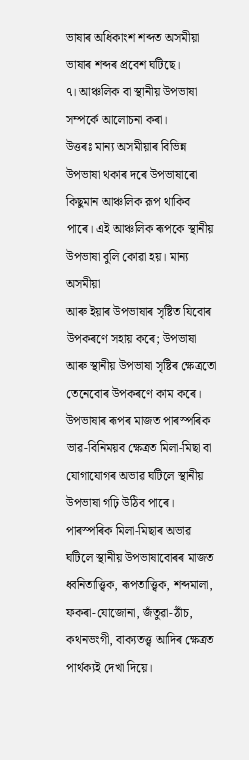ভাষাৰ অধিকাংশ শব্দত অসমীয়া ভাষাৰ শব্দৰ প্রবেশ ঘটিছে।
৭। আঞ্চলিক বা স্থানীয় উপভাষা সম্পর্কে আলোচনা কৰা।
উত্তৰঃ মান্য অসমীয়াৰ বিভিন্ন উপভাষা থকাৰ দৰে উপভাষাৰো কিছুমান আঞ্চলিক রূপ থাকিব পাৰে। এই আঞ্চলিক ৰূপকে স্থানীয় উপভাষা বুলি কোৱা হয়। মান্য অসমীয়া
আৰু ইয়াৰ উপভাষাৰ সৃষ্টিত যিবোৰ উপকৰণে সহায় কৰে; উপভাষা আৰু স্থানীয় উপভাষা সৃষ্টিৰ ক্ষেত্ৰতো তেনেবোৰ উপকৰণে কাম কৰে। উপভাষাৰ ৰূপৰ মাজত পাৰস্পৰিক ভাৱ-বিনিময়ব ক্ষেত্রত মিলা-মিছা বা যোগাযোগৰ অভাৱ ঘটিলে স্থানীয় উপভাষা গঢ়ি উঠিব পাৰে। পাৰস্পৰিক মিলা-মিছাৰ অভাৱ ঘটিলে স্থানীয় উপভাষাবোৰৰ মাজত ধ্বনিতাত্ত্বিক, ৰূপতাত্ত্বিক, শব্দমালা, ফকৰা-যোজোনা, জঁতুৱা-ঠাঁচ, কথনভংগী, বাক্যতত্ত্ব আদিৰ ক্ষেত্ৰত পার্থক্যই দেখা দিয়ে।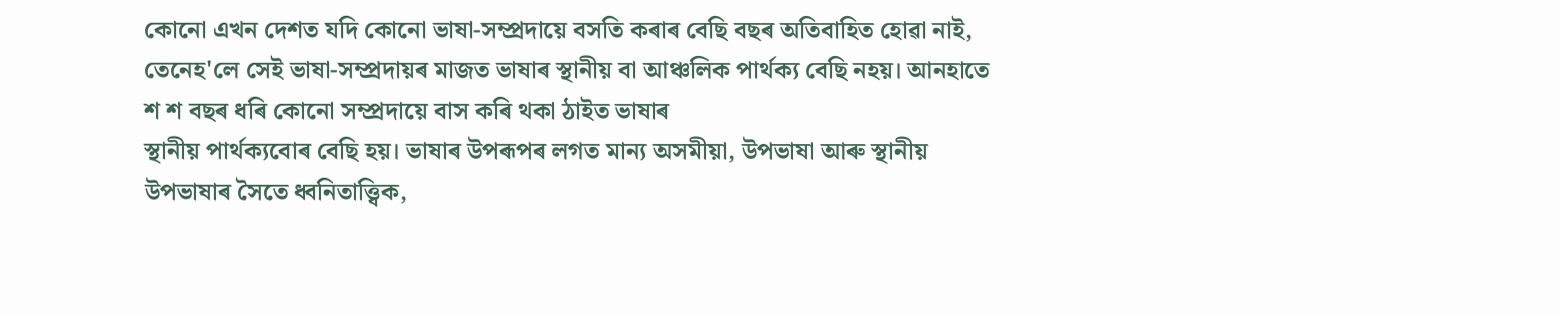কোনো এখন দেশত যদি কোনো ভাষা-সম্প্রদায়ে বসতি কৰাৰ বেছি বছৰ অতিবাহিত হোৱা নাই, তেনেহ'লে সেই ভাষা-সম্প্রদায়ৰ মাজত ভাষাৰ স্থানীয় বা আঞ্চলিক পার্থক্য বেছি নহয়। আনহাতে শ শ বছৰ ধৰি কোনো সম্প্রদায়ে বাস কৰি থকা ঠাইত ভাষাৰ
স্থানীয় পার্থক্যবোৰ বেছি হয়। ভাষাৰ উপৰূপৰ লগত মান্য অসমীয়া, উপভাষা আৰু স্থানীয় উপভাষাৰ সৈতে ধ্বনিতাত্ত্বিক,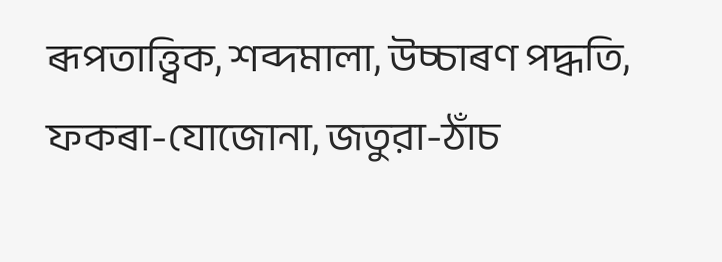ৰূপতাত্ত্বিক, শব্দমালা, উচ্চাৰণ পদ্ধতি, ফকৰা-যোজোনা, জতুরা-ঠাঁচ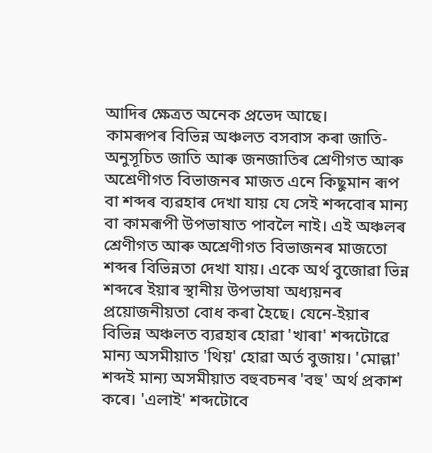আদিৰ ক্ষেত্ৰত অনেক প্রভেদ আছে।
কামৰূপৰ বিভিন্ন অঞ্চলত বসবাস কৰা জাতি-অনুসূচিত জাতি আৰু জনজাতিৰ শ্রেণীগত আৰু অশ্রেণীগত বিভাজনৰ মাজত এনে কিছুমান ৰূপ বা শব্দৰ ব্যৱহাৰ দেখা যায় যে সেই শব্দবোৰ মান্য বা কামৰূপী উপভাষাত পাবলৈ নাই। এই অঞ্চলৰ শ্রেণীগত আৰু অশ্রেণীগত বিভাজনৰ মাজতো শব্দৰ বিভিন্নতা দেখা যায়। একে অর্থ বুজোৱা ভিন্ন শব্দৰে ইয়াৰ স্থানীয় উপভাষা অধ্যয়নৰ প্ৰয়োজনীয়তা বোধ কৰা হৈছে। যেনে-ইয়াৰ বিভিন্ন অঞ্চলত ব্যৱহাৰ হোৱা 'খাৰা' শব্দটোৱে মান্য অসমীয়াত 'থিয়' হোৱা অৰ্ত বুজায়। 'মোল্লা' শব্দই মান্য অসমীয়াত বহুবচনৰ 'বহু' অর্থ প্রকাশ কৰে। 'এলাই' শব্দটোবে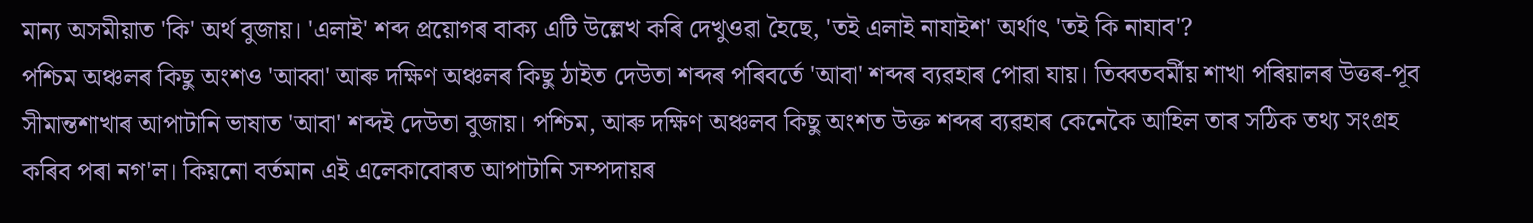মান্য অসমীয়াত 'কি' অর্থ বুজায়। 'এলাই' শব্দ প্রয়োগৰ বাক্য এটি উল্লেখ কৰি দেখুওৱা হৈছে, 'তই এলাই নাযাইশ' অর্থাৎ 'তই কি নাযাব'?
পশ্চিম অঞ্চলৰ কিছু অংশও 'আব্বা' আৰু দক্ষিণ অঞ্চলৰ কিছু ঠাইত দেউতা শব্দৰ পৰিবৰ্তে 'আবা' শব্দৰ ব্যৱহাৰ পোৱা যায়। তিব্বতবর্মীয় শাখা পৰিয়ালৰ উত্তৰ-পূব সীমান্তশাখাৰ আপাটানি ভাষাত 'আবা' শব্দই দেউতা বুজায়। পশ্চিম, আৰু দক্ষিণ অঞ্চলব কিছু অংশত উক্ত শব্দৰ ব্যৱহাৰ কেনেকৈ আহিল তাৰ সঠিক তথ্য সংগ্ৰহ কৰিব পৰা নগ'ল। কিয়নো বর্তমান এই এলেকাবোৰত আপাটানি সম্পদায়ৰ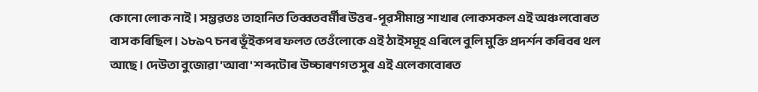কোনো লোক নাই। সম্ভৱতঃ তাহানিত তিব্বতবর্মীৰ উত্তৰ-পূৱসীমান্ত শাখাৰ লোকসকল এই অঞ্চলবোৰত বাস কৰিছিল। ১৮৯৭ চনৰ ভূঁইকপৰ ফলত তেওঁলোকে এই ঠাইসমূহ এৰিলে বুলি মুক্তি প্ৰদৰ্শন কৰিবৰ থল আছে। দেউতা বুজোৱা 'আবা' শব্দটোৰ উচ্চাৰণগত সুৰ এই এলেকাবোৰত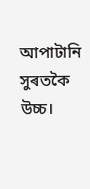আপাটানি সুৰতকৈ উচ্চ।